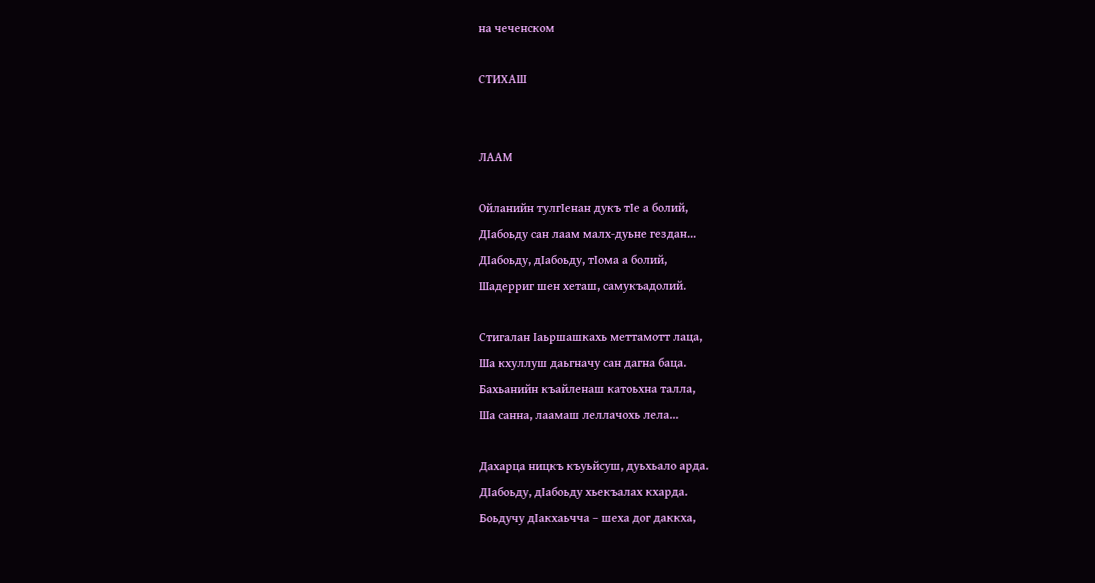на чеченском

СТИХАШ


ЛААМ

Ойланийн тулгIенан дукъ тIе а болий,
ДIабоьду сан лаам малх-дуьне гездан...
ДIабоьду, дIабоьду, тIома а болий,
Шадерриг шен хеташ, самукъадолий.

Стигалан Iаьршашкахь меттамотт лаца,
Ша кхуллуш даьгначу сан дагна баца.
Бахьанийн къайленаш катоьхна талла,
Ша санна, лаамаш леллачохь лела...

Дахарца ницкъ къуьйсуш, дуьхьало арда.
ДIабоьду, дIабоьду хьекъалах кхарда.
Боьдучу дIакхаьчча – шеха дог даккха,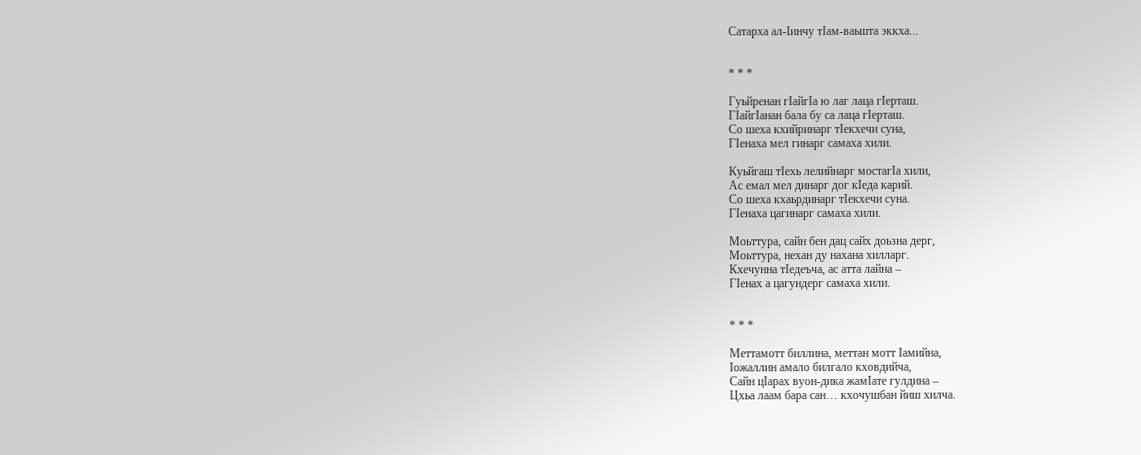Сатарха ал-Iинчу тIам-ваьшта эккха...


* * *

Гуьйренан гIайгIа ю лаг лаца гIерташ.
ГIайгIанан бала бу са лаца гIерташ.
Со шеха кхийринарг тIекхечи суна,
ГIенаха мел гинарг самаха хили.

Куьйгаш тIехь лелийнарг мостагIа хили,
Ас емал мел динарг дог кIеда карий.
Со шеха кхаьрдинарг тIекхечи суна.
ГIенаха цагинарг самаха хили.

Моьттура, сайн бен дац сайх доьзна дерг,
Моьттура, нехан ду нахана хилларг.
Кхечунна тIедеъча, ас атта лайна –
ГIенах а цагундерг самаха хили.


* * *

Меттамотт биллина, меттан мотт Iамийна,
Iожаллин амало билгало кховдийча,
Сайн цIарах вуон-дика жамIате гулдина –
Цхьа лаам бара сан… кхочушбан йиш хилча.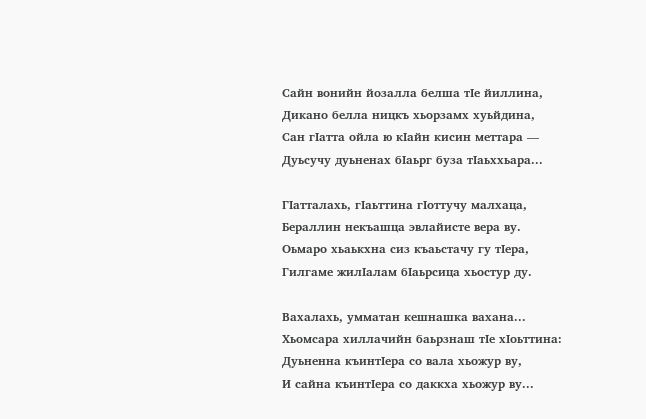Сайн вонийн йозалла белша тIе йиллина,
Дикано белла ницкъ хьорзамх хуьйдина,
Сан гIатта ойла ю кIайн кисин меттара —
Дуьсучу дуьненах бIаьрг буза тIаьххьара...

ГIатталахь, гIаьттина гIоттучу малхаца,
Бераллин некъашца эвлайисте вера ву.
Оьмаро хьаькхна сиз къаьстачу гу тIера,
Гилгаме жилIалам бIаьрсица хьостур ду.

Вахалахь, умматан кешнашка вахана...
Хьомсара хиллачийн баьрзнаш тIе хIоьттина:
Дуьненна къинтIера со вала хьожур ву,
И сайна къинтIера со даккха хьожур ву...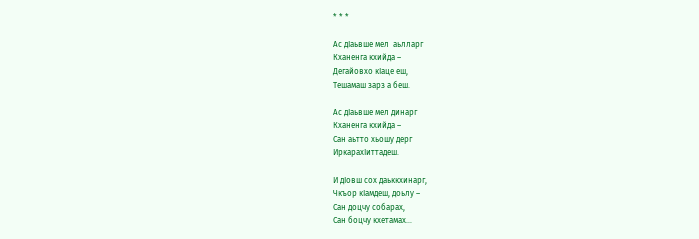* * *

Ас дIаьвше мел  аьлларг
Кханенга кхийда –
Дегайовхо кIаце еш,
Тешамаш зарз а беш.

Ас дIаьвше мел динарг
Кханенга кхийда –
Сан аьтто хьошу дерг
ИркарахIиттадеш.

И дIовш сох даьккхинарг,
Чкъор кIамдеш, доьлу –
Сан доцчу собарах,
Сан боцчу кхетамах...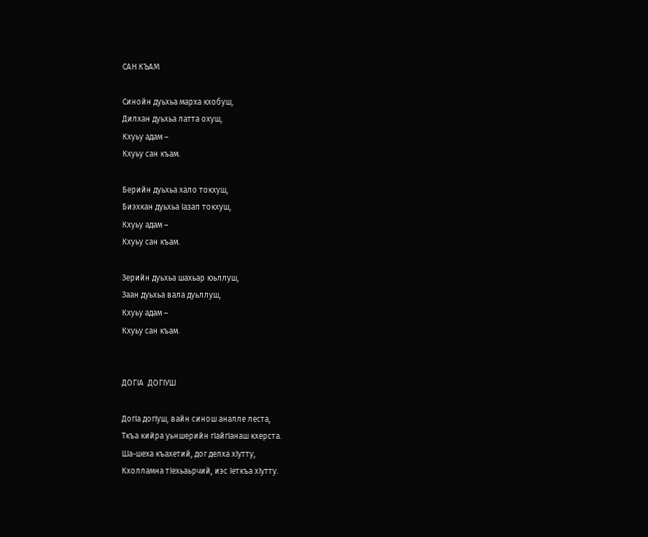САН КЪАМ

Синойн дуьхьа марха кхобуш,
Дилхан дуьхьа латта охуш,
Кхуьу адам –
Кхуьу сан къам.

Берийн дуьхьа хало токхуш,
Биэхкан дуьхьа Iазап токхуш,
Кхуьу адам –
Кхуьу сан къам.

Зерийн дуьхьа шахьар юьллуш,
Заан дуьхьа вала дуьллуш,
Кхуьу адам –
Кхуьу сан къам.


ДОГIА  ДОГIУШ

ДогIа догIуш, вайн синош аналле леста,
Ткъа кийра уьншерийн гIайгIанаш кхерста.
Ша-шеха къахетий, дог делха хIутту,
Кхолламна тIехьаьрчий, иэс Iеткъа хIутту.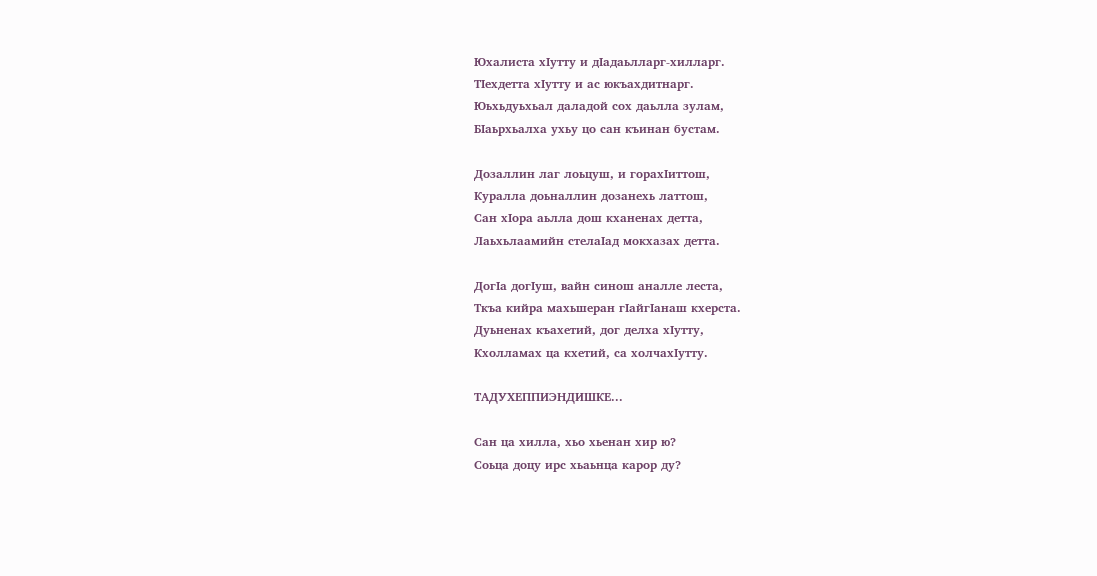Юхалиста хIутту и дIадаьлларг-хилларг.
ТIехдетта хIутту и ас юкъахдитнарг.
Юьхьдуьхьал даладой сох даьлла зулам,
БIаьрхьалха ухьу цо сан къинан бустам.

Дозаллин лаг лоьцуш, и горахIиттош,
Куралла доьналлин дозанехь латтош,
Сан хIора аьлла дош кханенах детта,
Лаьхьлаамийн стелаIад мокхазах детта.

ДогIа догIуш, вайн синош аналле леста,
Ткъа кийра махьшеран гIайгIанаш кхерста.
Дуьненах къахетий, дог делха хIутту,
Кхолламах ца кхетий, са холчахIутту.

ТАДУХЕППИЭНДИШКЕ...

Сан ца хилла, хьо хьенан хир ю?
Соьца доцу ирс хьаьнца карор ду?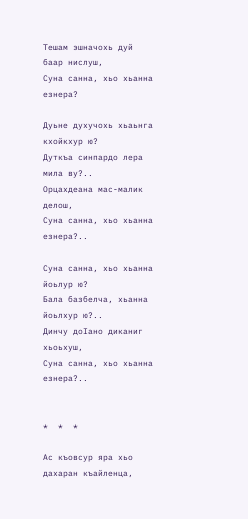Тешам эшначохь дуй баар нислуш,
Суна санна, хьо хьанна езнера?

Дуьне духучохь хьаьнга кхойкхур ю?
Дуткъа синпардо лера мила ву?..
Орцахдеана мас-малик делош,
Суна санна, хьо хьанна езнера?..

Суна санна, хьо хьанна йоьлур ю?
Бала базбелча, хьанна йоьлхур ю?..
Динчу доIано диканиг хьоьхуш,
Суна санна, хьо хьанна езнера?..


*  *  *

Ас къовсур яра хьо дахаран къайленца,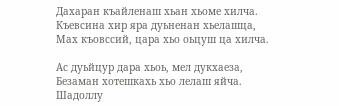Дахаран къайленаш хьан хьоме хилча.
Къевсина хир яра дуьненан хьелашца,
Мах къовссий, цара хьо оьцуш ца хилча.

Ас дуьйцур дара хьоь, мел дукхаеза,
Безаман хотешкахь хьо лелаш яйча.
Шадоллу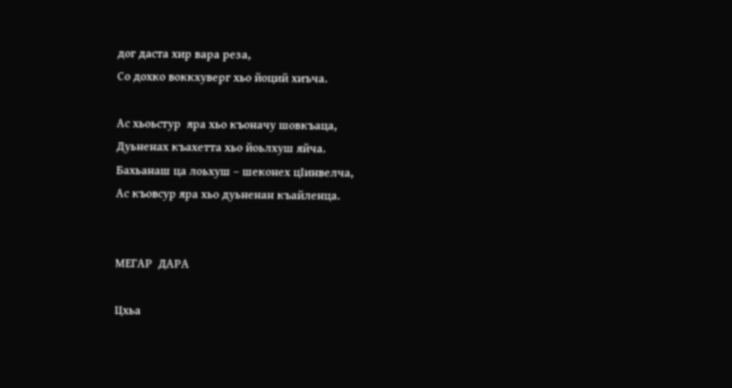дог даста хир вара реза,
Со дохко воккхуверг хьо йоций хиъча.

Ас хьоьстур  яра хьо къоначу шовкъаца,
Дуьненах къахетта хьо йоьлхуш яйча.
Бахьанаш ца лоьхуш – шеконех цIинвелча,
Ас къовсур яра хьо дуьненан къайленца.


МЕГАР  ДАРА

Цхьа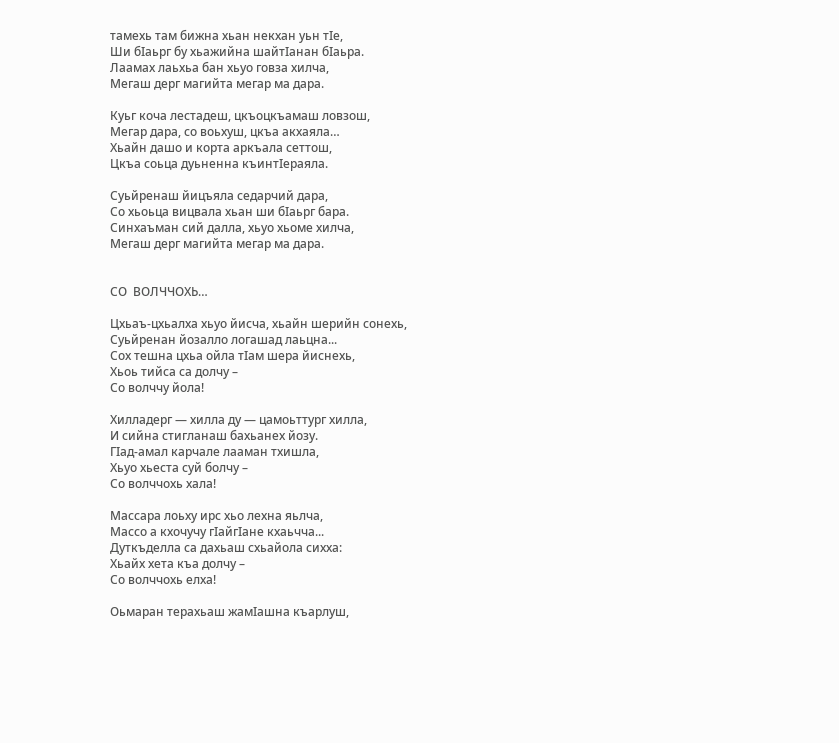тамехь там бижна хьан некхан уьн тIе,
Ши бIаьрг бу хьажийна шайтIанан бIаьра.
Лаамах лаьхьа бан хьуо говза хилча,
Мегаш дерг магийта мегар ма дара.

Куьг коча лестадеш, цкъоцкъамаш ловзош,
Мегар дара, со воьхуш, цкъа акхаяла…
Хьайн дашо и корта аркъала сеттош,
Цкъа соьца дуьненна къинтIераяла.

Суьйренаш йицъяла седарчий дара,
Со хьоьца вицвала хьан ши бIаьрг бара.
Синхаъман сий далла, хьуо хьоме хилча,
Мегаш дерг магийта мегар ма дара.


СО  ВОЛЧЧОХЬ…

Цхьаъ-цхьалха хьуо йисча, хьайн шерийн сонехь,
Суьйренан йозалло логашад лаьцна...
Сох тешна цхьа ойла тIам шера йиснехь,
Хьоь тийса са долчу –
Со волччу йола!

Хилладерг — хилла ду — цамоьттург хилла,
И сийна стигланаш бахьанех йозу.
ГIад-амал карчале лааман тхишла,
Хьуо хьеста суй болчу –
Со волччохь хала!

Массара лоьху ирс хьо лехна яьлча,
Массо а кхочучу гIайгIане кхаьчча...
Дуткъделла са дахьаш схьайола сихха:
Хьайх хета къа долчу –
Со волччохь елха!

Оьмаран терахьаш жамIашна къарлуш,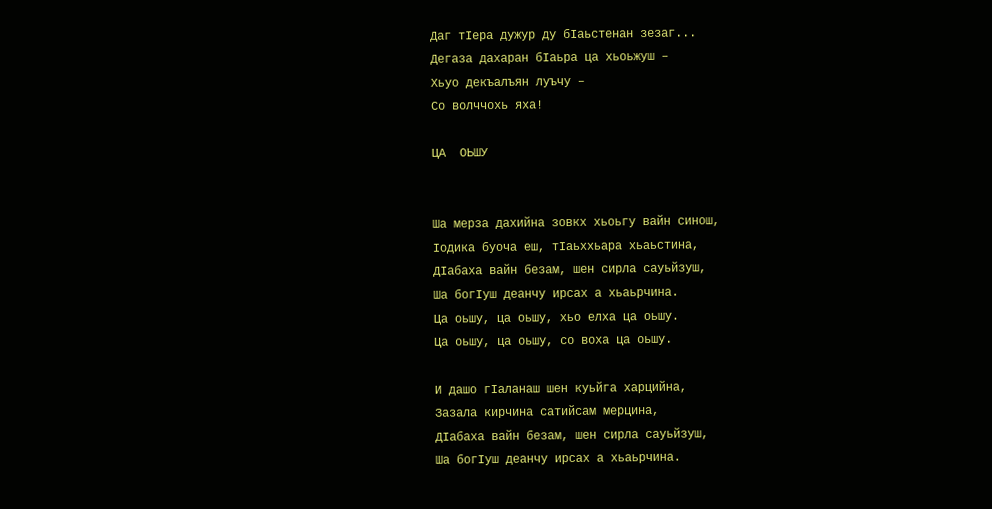Даг тIера дужур ду бIаьстенан зезаг...
Дегаза дахаран бIаьра ца хьоьжуш –
Хьуо декъалъян луъчу –
Со волччохь яха!

ЦА  ОЬШУ


Ша мерза дахийна зовкх хьоьгу вайн синош,
Iодика буоча еш, тIаьххьара хьаьстина,
ДIабаха вайн безам, шен сирла сауьйзуш,
Ша богIуш деанчу ирсах а хьаьрчина.
Ца оьшу, ца оьшу, хьо елха ца оьшу.
Ца оьшу, ца оьшу, со воха ца оьшу.

И дашо гIаланаш шен куьйга харцийна,
Зазала кирчина сатийсам мерцина,
ДIабаха вайн безам, шен сирла сауьйзуш,
Ша богIуш деанчу ирсах а хьаьрчина.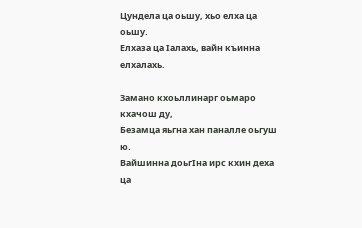Цундела ца оьшу, хьо елха ца оьшу.
Елхаза ца Iалахь, вайн къинна елхалахь.

Замано кхоьллинарг оьмаро кхачош ду,
Безамца яьгна хан паналле оьгуш ю.
Вайшинна доьгIна ирс кхин деха ца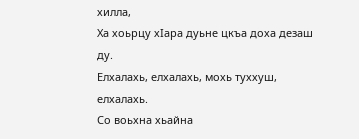хилла,
Ха хоьрцу хIара дуьне цкъа доха дезаш ду.
Елхалахь, елхалахь, мохь туххуш, елхалахь.
Со воьхна хьайна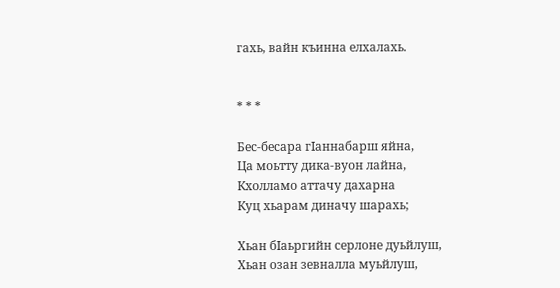гахь, вайн къинна елхалахь.


* * *

Бес-бесара гIаннабарш яйна,
Ца моьтту дика-вуон лайна,
Кхолламо аттачу дахарна
Куц хьарам диначу шарахь;

Хьан бIаьргийн серлоне дуьйлуш,
Хьан озан зевналла муьйлуш,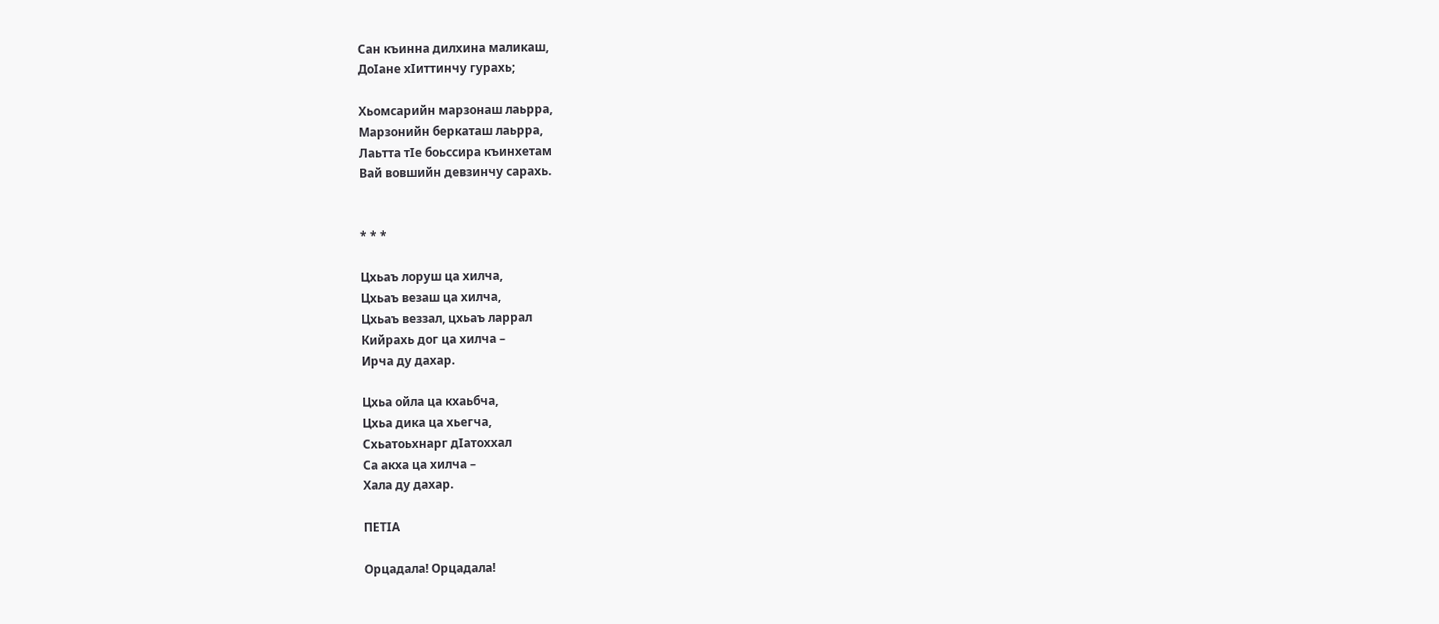Сан къинна дилхина маликаш,
ДоIане хIиттинчу гурахь;

Хьомсарийн марзонаш лаьрра,
Марзонийн беркаташ лаьрра,
Лаьтта тIе боьссира къинхетам
Вай вовшийн девзинчу сарахь.


* * *

Цхьаъ лоруш ца хилча,
Цхьаъ везаш ца хилча,
Цхьаъ веззал, цхьаъ ларрал
Кийрахь дог ца хилча –
Ирча ду дахар.

Цхьа ойла ца кхаьбча,
Цхьа дика ца хьегча,
Схьатоьхнарг дIатоххал
Са акха ца хилча –
Хала ду дахар.

ПЕТIА

Орцадала! Орцадала!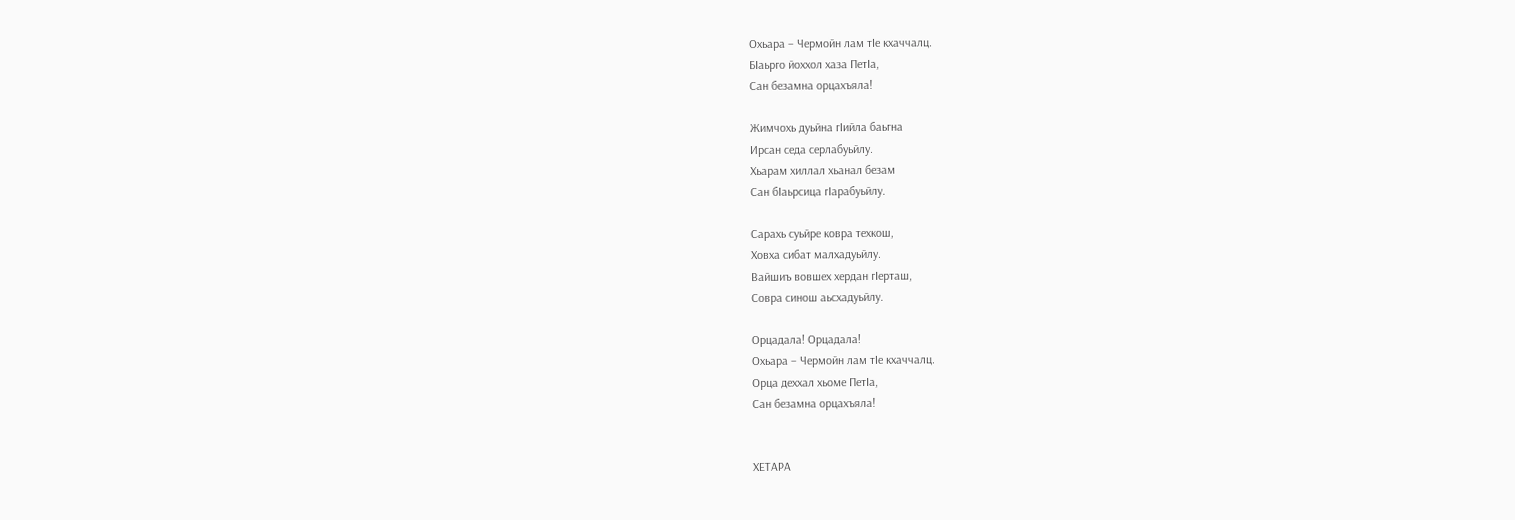Охьара – Чермойн лам тIе кхаччалц.
БIаьрго йоххол хаза ПетIа,
Сан безамна орцахъяла!

Жимчохь дуьйна гIийла баьгна
Ирсан седа серлабуьйлу.
Хьарам хиллал хьанал безам
Сан бIаьрсица гIарабуьйлу.

Сарахь суьйре ковра техкош,
Ховха сибат малхадуьйлу.
Вайшиъ вовшех хердан гIерташ,
Совра синош аьсхадуьйлу.

Орцадала! Орцадала!
Охьара – Чермойн лам тIе кхаччалц.
Орца деххал хьоме ПетIа,
Сан безамна орцахъяла!


ХЕТАРА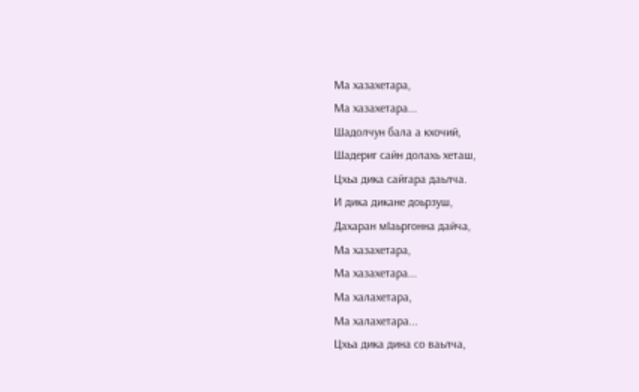Ма хазахетара,
Ма хазахетара...
Шадолчун бала а кхочий,
Шадериг сайн долахь хеташ,
Цхьа дика сайгара даьлча.
И дика дикане доьрзуш,
Дахаран мIаьргонна дайча,
Ма хазахетара,
Ма хазахетара...
Ма халахетара,
Ма халахетара...
Цхьа дика дина со ваьлча,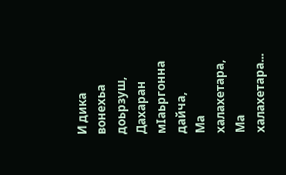И дика вонехьа доьрзуш,
Дахаран мIаьргонна дайча,
Ма халахетара,
Ма халахетара...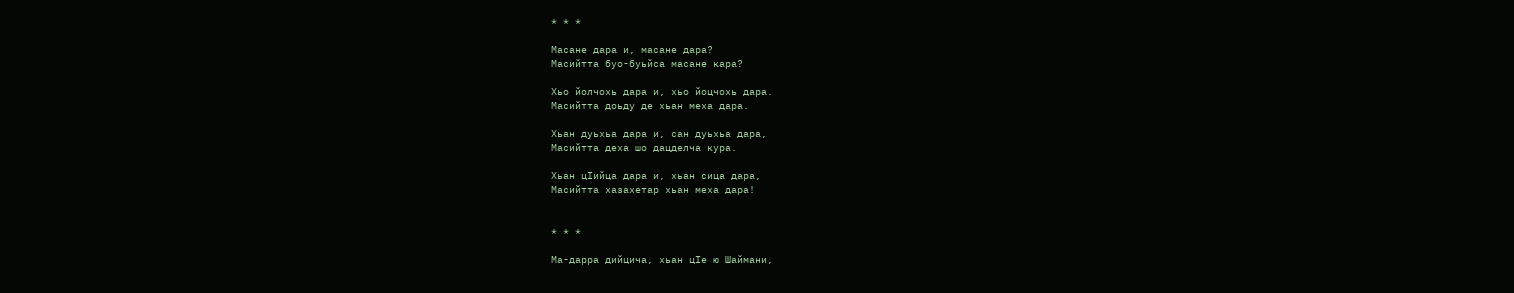* * *

Масане дара и, масане дара?
Масийтта буо-буьйса масане кара?

Хьо йолчохь дара и, хьо йоцчохь дара.
Масийтта доьду де хьан меха дара.

Хьан дуьхьа дара и, сан дуьхьа дара,
Масийтта деха шо дацделча кура.

Хьан цIийца дара и, хьан сица дара,
Масийтта хазахетар хьан меха дара!


* * *

Ма-дарра дийцича, хьан цIе ю Шаймани,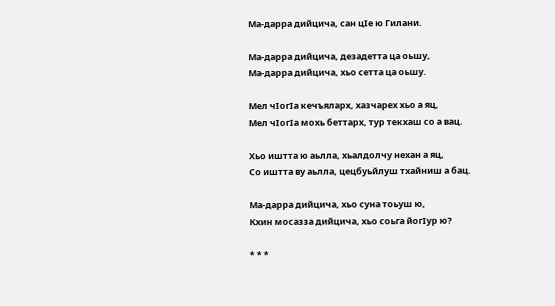Ма-дарра дийцича, сан цIе ю Гилани.

Ма-дарра дийцича, дезадетта ца оьшу,
Ма-дарра дийцича, хьо сетта ца оьшу.

Мел чIогIа кечъяларх, хазчарех хьо а яц,
Мел чIогIа мохь беттарх, тур текхаш со а вац.

Хьо иштта ю аьлла, хьалдолчу нехан а яц,
Со иштта ву аьлла, цецбуьйлуш тхайниш а бац.

Ма-дарра дийцича, хьо суна тоьуш ю,
Кхин мосазза дийцича, хьо соьга йогIур ю?

* * *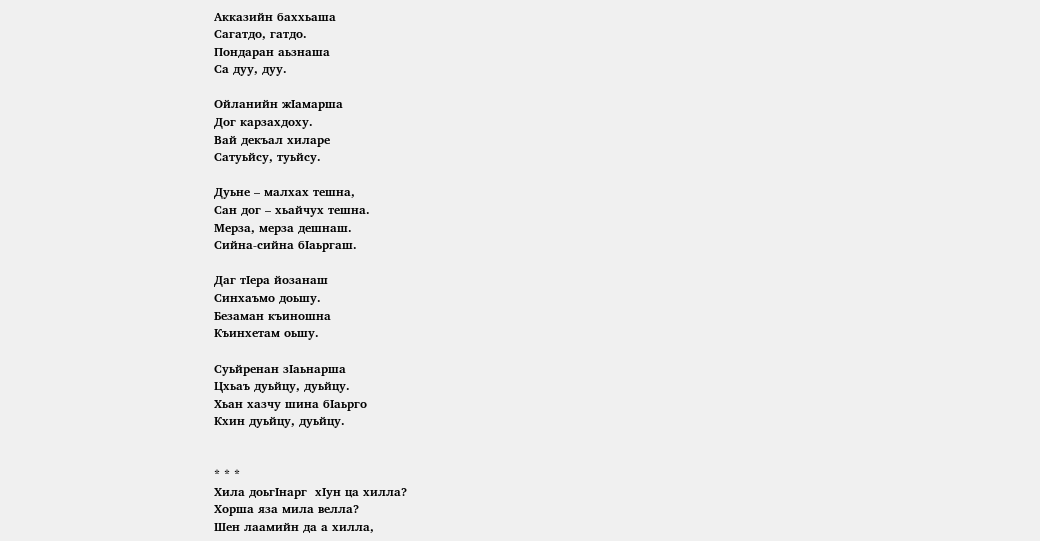Акказийн баххьаша
Сагатдо, гатдо.
Пондаран аьзнаша
Са дуу, дуу.

Ойланийн жIамарша
Дог карзахдоху.
Вай декъал хиларе
Сатуьйсу, туьйсу.

Дуьне – малхах тешна,
Сан дог – хьайчух тешна.
Мерза, мерза дешнаш.
Сийна-сийна бIаьргаш.

Даг тIера йозанаш
Синхаъмо доьшу.
Безаман къиношна
Къинхетам оьшу.

Суьйренан зIаьнарша
Цхьаъ дуьйцу, дуьйцу.
Хьан хазчу шина бIаьрго
Кхин дуьйцу, дуьйцу.


* * *
Хила доьгIнарг  хIун ца хилла?
Хорша яза мила велла?
Шен лаамийн да а хилла,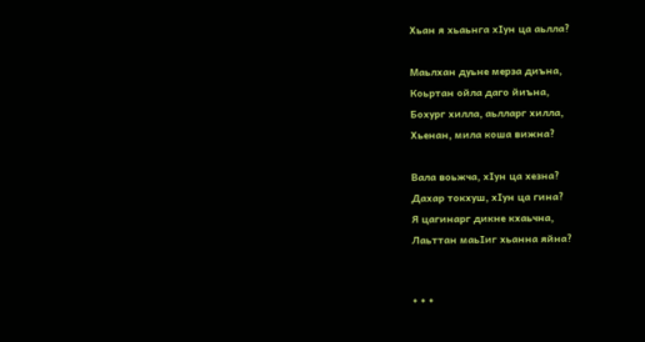Хьан я хьаьнга хIун ца аьлла?

Маьлхан дуьне мерза диъна,
Коьртан ойла даго йиъна,
Бохург хилла, аьлларг хилла,
Хьенан, мила коша вижна?

Вала воьжча, хIун ца хезна?
Дахар токхуш, хIун ца гина?
Я цагинарг дикне кхаьчна,
Лаьттан маьIиг хьанна яйна?


* * *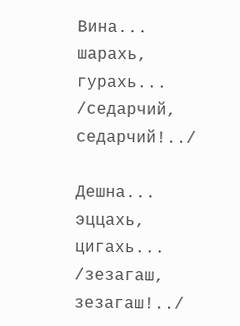Вина...
шарахь,
гурахь...
/седарчий, седарчий!../

Дешна...
эццахь,
цигахь...
/зезагаш, зезагаш!../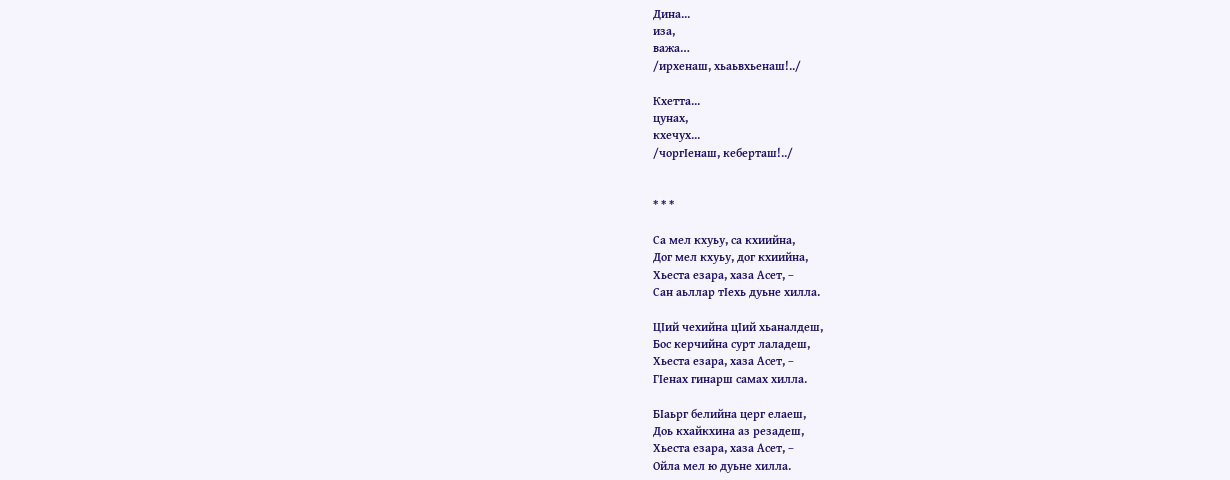Дина...
иза,
важа…
/ирхенаш, хьаьвхьенаш!../

Кхетта...
цунах,
кхечух...
/чоргIенаш, кеберташ!../


* * *

Са мел кхуьу, са кхиийна,
Дог мел кхуьу, дог кхиийна,
Хьеста езара, хаза Асет, –
Сан аьллар тIехь дуьне хилла.

ЦIий чехийна цIий хьаналдеш,
Бос керчийна сурт лаладеш,
Хьеста езара, хаза Асет, –
ГIенах гинарш самах хилла.

БIаьрг белийна церг елаеш,
Доь кхайкхина аз резадеш,
Хьеста езара, хаза Асет, –
Ойла мел ю дуьне хилла.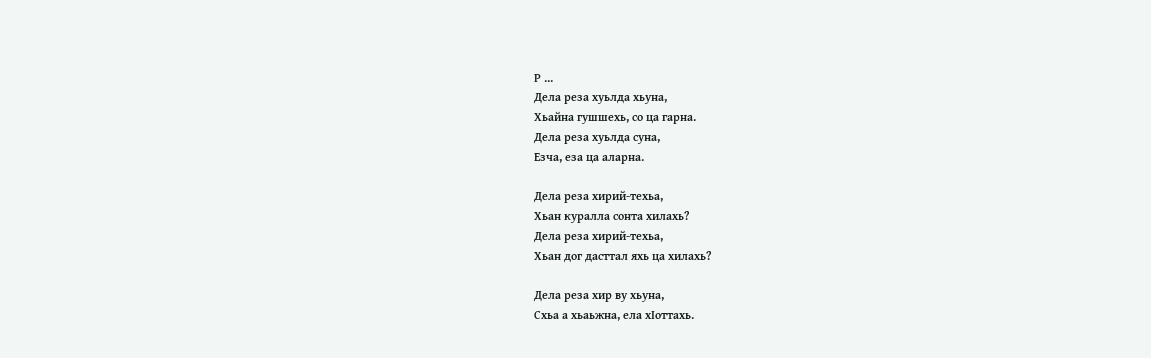Р ...
Дела реза хуьлда хьуна,
Хьайна гушшехь, со ца гарна.
Дела реза хуьлда суна,
Езча, еза ца аларна.

Дела реза хирий-техьа,
Хьан куралла сонта хилахь?
Дела реза хирий-техьа,
Хьан дог дасттал яхь ца хилахь?

Дела реза хир ву хьуна,
Схьа а хьаьжна, ела хIоттахь.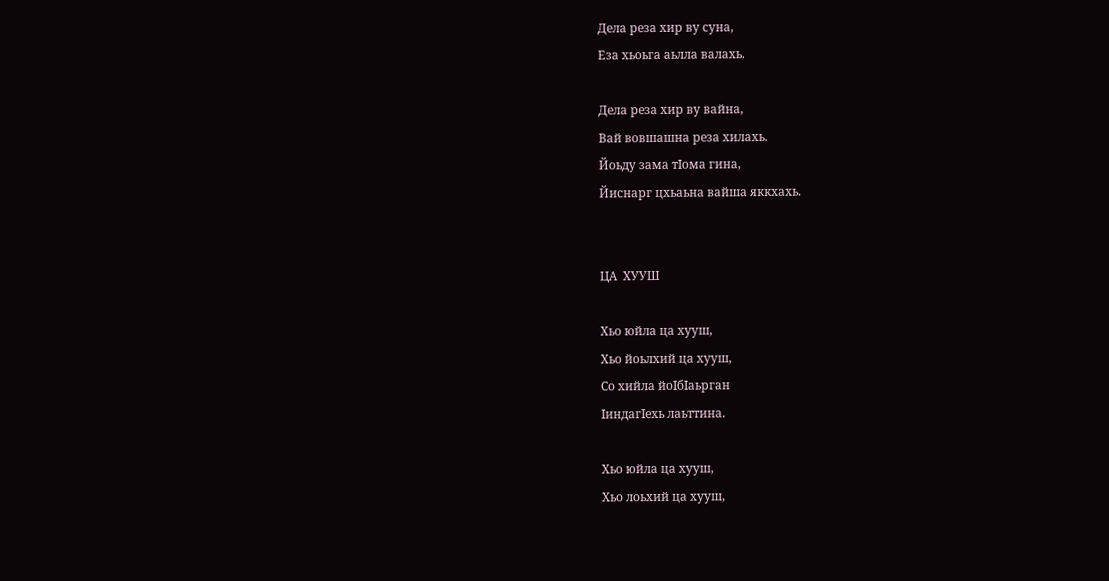Дела реза хир ву суна,
Еза хьоьга аьлла валахь.

Дела реза хир ву вайна,
Вай вовшашна реза хилахь.
Йоьду зама тIома гина,
Йиснарг цхьаьна вайша яккхахь.


ЦА  ХУУШ

Хьо юйла ца хууш,
Хьо йоьлхий ца хууш,
Со хийла йоIбIаьрган
IиндагIехь лаьттина.

Хьо юйла ца хууш,
Хьо лоьхий ца хууш,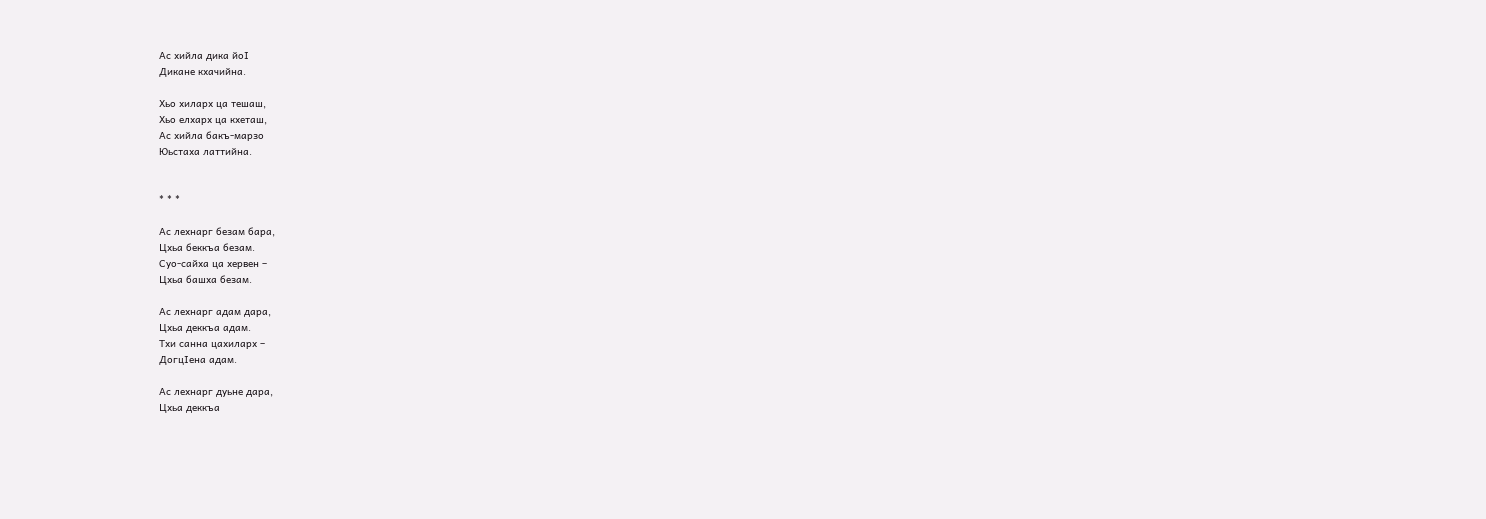Ас хийла дика йоI
Дикане кхачийна.

Хьо хиларх ца тешаш,
Хьо елхарх ца кхеташ,
Ас хийла бакъ-марзо
Юьстаха латтийна.


* * *

Ас лехнарг безам бара,
Цхьа беккъа безам.
Суо-сайха ца хервен –
Цхьа башха безам.

Ас лехнарг адам дара,
Цхьа деккъа адам.
Тхи санна цахиларх –
ДогцIена адам.

Ас лехнарг дуьне дара,
Цхьа деккъа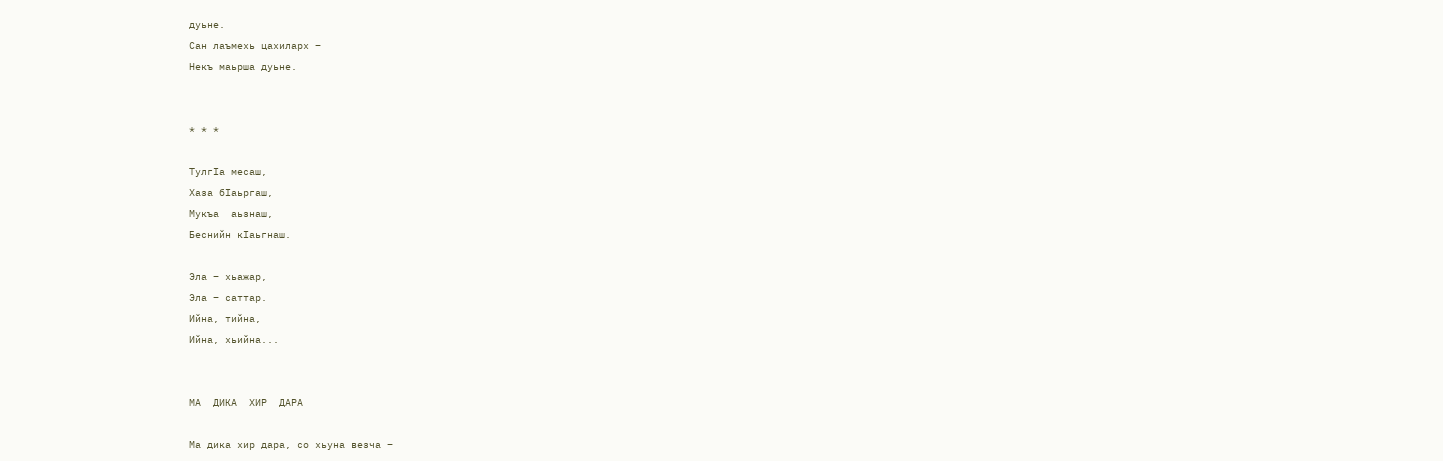дуьне.
Сан лаъмехь цахиларх –
Некъ маьрша дуьне.


* * *

ТулгIа месаш,
Хаза бIаьргаш,
Мукъа  аьзнаш,
Беснийн кIаьгнаш.

Эла – хьажар,
Эла – саттар.
Ийна, тийна,
Ийна, хьийна...


МА  ДИКА  ХИР  ДАРА

Ма дика хир дара, со хьуна везча –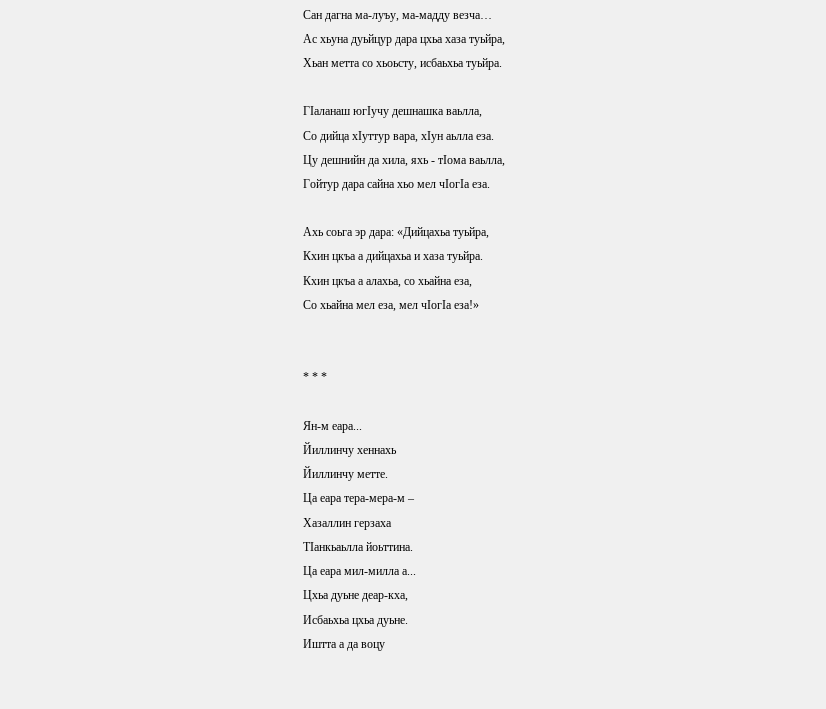Сан дагна ма-луъу, ма-мадду везча…
Ас хьуна дуьйцур дара цхьа хаза туьйра,
Хьан метта со хьоьсту, исбаьхьа туьйра.

ГIаланаш югIучу дешнашка ваьлла,
Со дийца хIуттур вара, хIун аьлла еза.
Цу дешнийн да хила, яхь - тIома ваьлла,
Гойтур дара сайна хьо мел чIогIа еза.

Ахь соьга эр дара: «Дийцахьа туьйра,
Кхин цкъа а дийцахьа и хаза туьйра.
Кхин цкъа а алахьа, со хьайна еза,
Со хьайна мел еза, мел чIогIа еза!»


* * *

Ян-м еара...
Йиллинчу хеннахь
Йиллинчу метте.
Ца еара тера-мера-м –
Хазаллин герзаха
ТIанкьаьлла йоьттина.
Ца еара мил-милла а...
Цхьа дуьне деар-кха,
Исбаьхьа цхьа дуьне.
Иштта а да воцу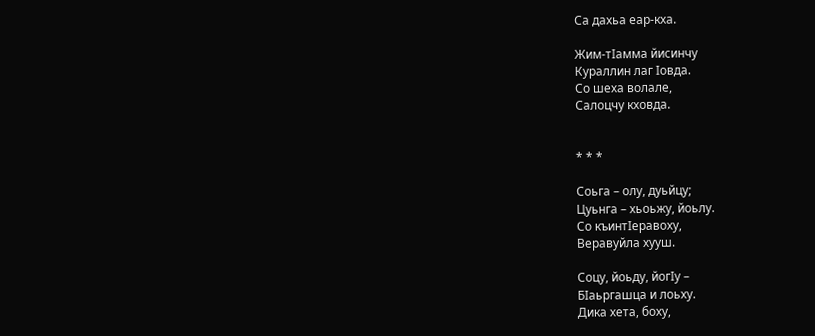Са дахьа еар-кха.

Жим-тIамма йисинчу
Кураллин лаг Iовда.
Со шеха волале,
Салоцчу кховда.


* * *

Соьга – олу, дуьйцу;
Цуьнга – хьоьжу, йоьлу.
Со къинтIеравоху,
Веравуйла хууш.

Соцу, йоьду, йогIу –
БIаьргашца и лоьху.
Дика хета, боху,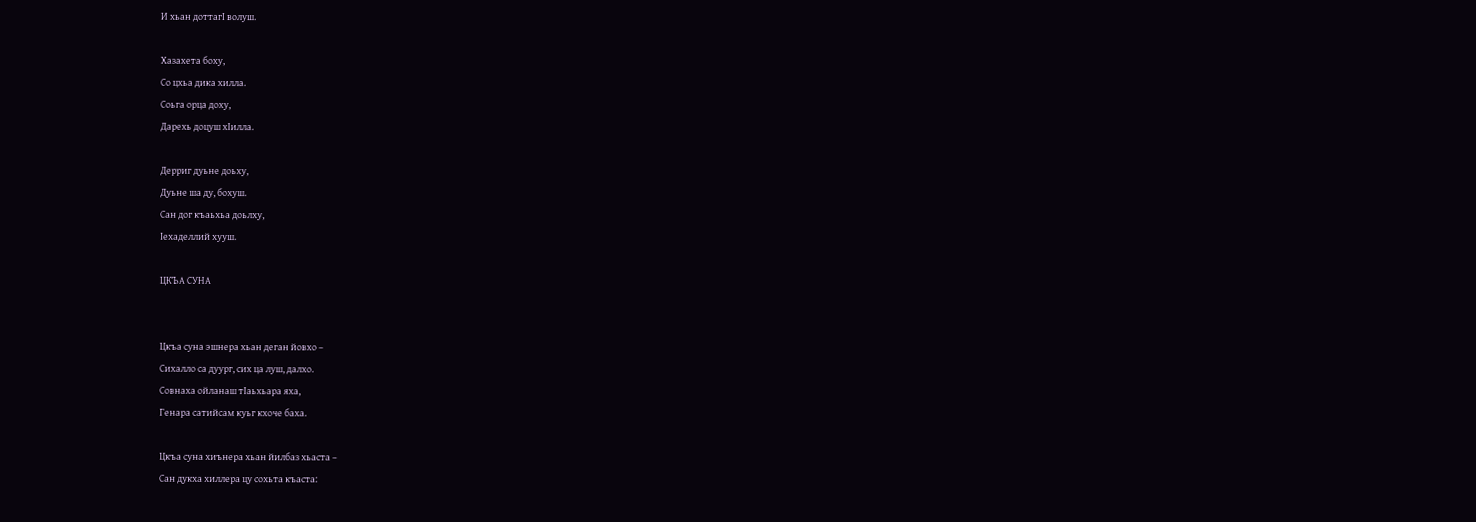И хьан доттагI волуш.

Хазахета боху,
Со цхьа дика хилла.
Соьга орца доху,
Дарехь доцуш хIилла.

Дерриг дуьне доьху,
Дуьне ша ду, бохуш.
Сан дог къаьхьа доьлху,
Iехаделлий хууш.

ЦКЪА СУНА


Цкъа суна эшнера хьан деган йовхо –
Сихалло са дуург, сих ца луш, далхо.
Совнаха ойланаш тIаьхьара яха,
Генара сатийсам куьг кхоче баха.

Цкъа суна хиънера хьан йилбаз хьаста –
Сан дукха хиллера цу сохьта къаста: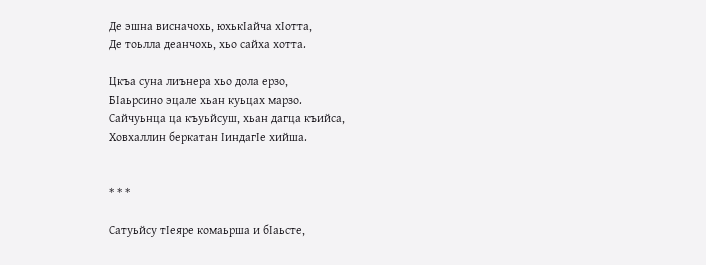Де эшна висначохь, юхькIайча хIотта,
Де тоьлла деанчохь, хьо сайха хотта.

Цкъа суна лиънера хьо дола ерзо,
БIаьрсино эцале хьан куьцах марзо.
Сайчуьнца ца къуьйсуш, хьан дагца къийса,
Ховхаллин беркатан IиндагIе хийша.


* * *

Сатуьйсу тIеяре комаьрша и бIаьсте,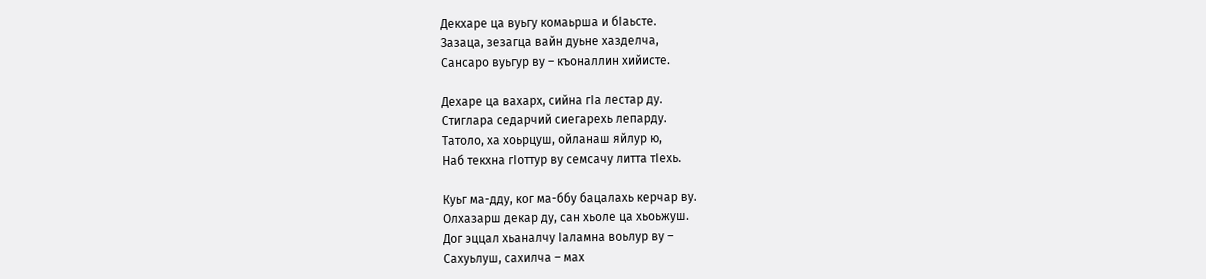Декхаре ца вуьгу комаьрша и бIаьсте.
Зазаца, зезагца вайн дуьне хазделча,
Сансаро вуьгур ву – къоналлин хийисте.

Дехаре ца вахарх, сийна гIа лестар ду.
Стиглара седарчий сиегарехь лепарду.
Татоло, ха хоьрцуш, ойланаш яйлур ю,
Наб текхна гIоттур ву семсачу литта тIехь.

Куьг ма-дду, ког ма-ббу бацалахь керчар ву.
Олхазарш декар ду, сан хьоле ца хьоьжуш.
Дог эццал хьаналчу Iаламна воьлур ву –
Сахуьлуш, сахилча – мах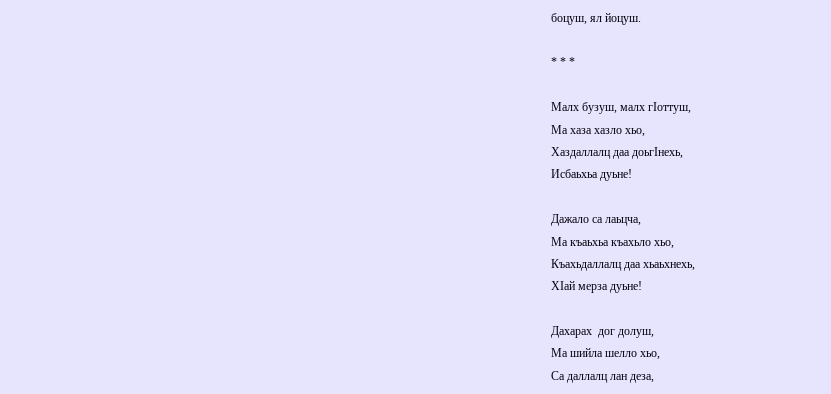боцуш, ял йоцуш.

* * *

Малх бузуш, малх гIоттуш,
Ма хаза хазло хьо,
Хаздаллалц даа доьгIнехь,
Исбаьхьа дуьне!

Дажало са лаьцча,
Ма къаьхьа къахьло хьо,
Къахьдаллалц даа хьаьхнехь,
ХIай мерза дуьне!

Дахарах  дог долуш,
Ма шийла шелло хьо,
Са даллалц лан деза,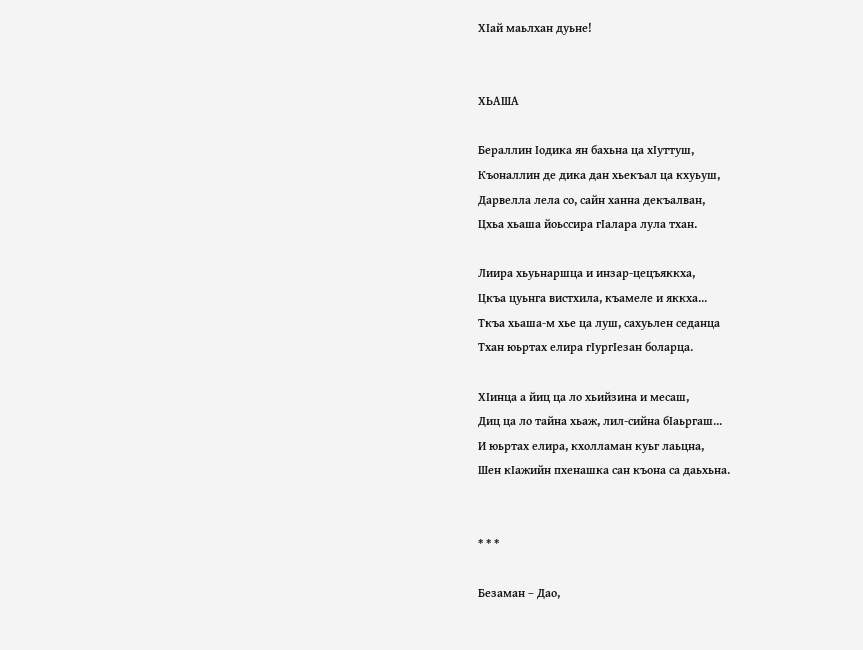ХIай маьлхан дуьне!


ХЬАША

Бераллин Iодика ян бахьна ца хIуттуш,
Къоналлин де дика дан хьекъал ца кхуьуш,
Дарвелла лела со, сайн ханна декъалван,
Цхьа хьаша йоьссира гIалара лула тхан.

Лиира хьуьнаршца и инзар-цецъяккха,
Цкъа цуьнга вистхила, къамеле и яккха...
Ткъа хьаша-м хье ца луш, сахуьлен седанца
Тхан юьртах елира гIургIезан боларца.

ХIинца а йиц ца ло хьийзина и месаш,
Диц ца ло тайна хьаж, лил-сийна бIаьргаш...
И юьртах елира, кхолламан куьг лаьцна,
Шен кIажийн пхенашка сан къона са даьхьна.


* * *

Безаман – Дао,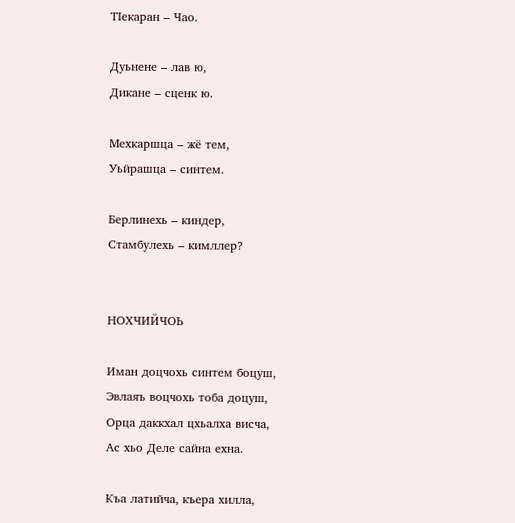ТIекаран – Чао.

Дуьнене – лав ю,
Дикане – сценк ю.

Мехкаршца – жё тем,
Уьйрашца – синтем.

Берлинехь – киндер,
Стамбулехь – кимллер?


НОХЧИЙЧОЬ

Иман доцчохь синтем боцуш,
Эвлаяъ воцчохь тоба доцуш,
Орца даккхал цхьалха висча,
Ас хьо Деле сайна ехна.

Къа латийча, къера хилла,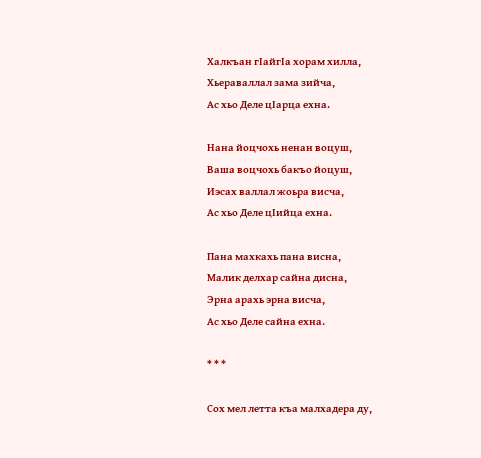Халкъан гIайгIа хорам хилла,
Хьераваллал зама зийча,
Ас хьо Деле цIарца ехна.

Нана йоцчохь ненан воцуш,
Ваша воцчохь бакъо йоцуш,
Иэсах валлал жоьра висча,
Ас хьо Деле цIийца ехна.

Пана махкахь пана висна,
Малик делхар сайна дисна,
Эрна арахь эрна висча,
Ас хьо Деле сайна ехна.

* * *

Сох мел летта къа малхадера ду,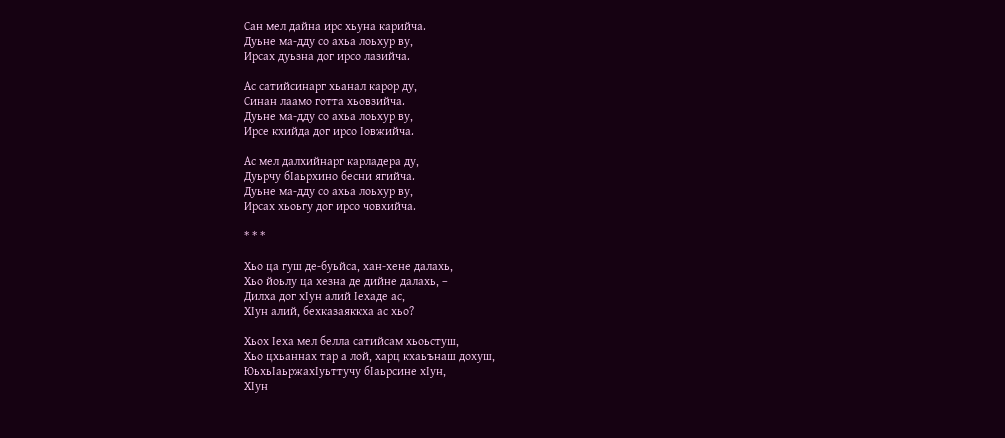Сан мел дайна ирс хьуна карийча.
Дуьне ма-дду со ахьа лоьхур ву,
Ирсах дуьзна дог ирсо лазийча.

Ас сатийсинарг хьанал карор ду,
Синан лаамо готта хьовзийча.
Дуьне ма-дду со ахьа лоьхур ву,
Ирсе кхийда дог ирсо Iовжийча.

Ас мел далхийнарг карладера ду,
Дуьрчу бIаьрхино бесни ягийча.
Дуьне ма-дду со ахьа лоьхур ву,
Ирсах хьоьгу дог ирсо човхийча.

* * *

Хьо ца гуш де-буьйса, хан-хене далахь,
Хьо йоьлу ца хезна де дийне далахь, –
Дилха дог хIун алий Iехаде ас,
ХIун алий, бехказаяккха ас хьо?

Хьох Iеха мел белла сатийсам хьоьстуш,
Хьо цхьаннах тар а лой, харц кхаьънаш дохуш,
ЮьхьIаьржахIуьттучу бIаьрсине хIун,
ХIун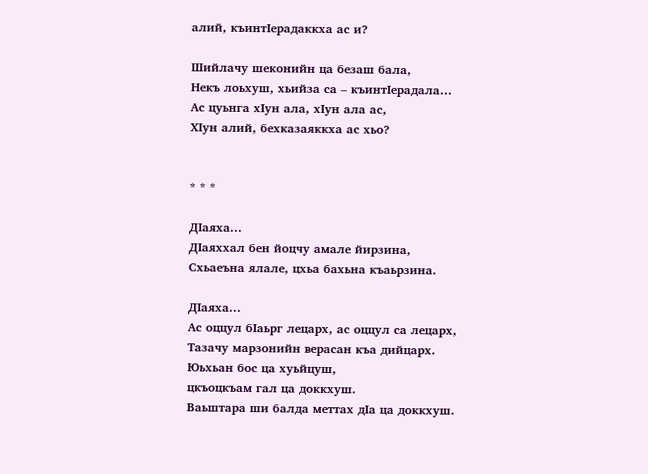алий, къинтIерадаккха ас и?

Шийлачу шеконийн ца безаш бала,
Некъ лоьхуш, хьийза са – къинтIерадала…
Ас цуьнга хIун ала, хIун ала ас,
ХIун алий, бехказаяккха ас хьо?


* * *

ДIаяха...
ДIаяххал бен йоцчу амале йирзина,
Схьаеъна ялале, цхьа бахьна къаьрзина.

ДIаяха...
Ас оццул бIаьрг лецарх, ас оццул са лецарх,
Тазачу марзонийн верасан къа дийцарх.
Юьхьан бос ца хуьйцуш,
цкъоцкъам гал ца доккхуш.
Ваьштара ши балда меттах дIа ца доккхуш.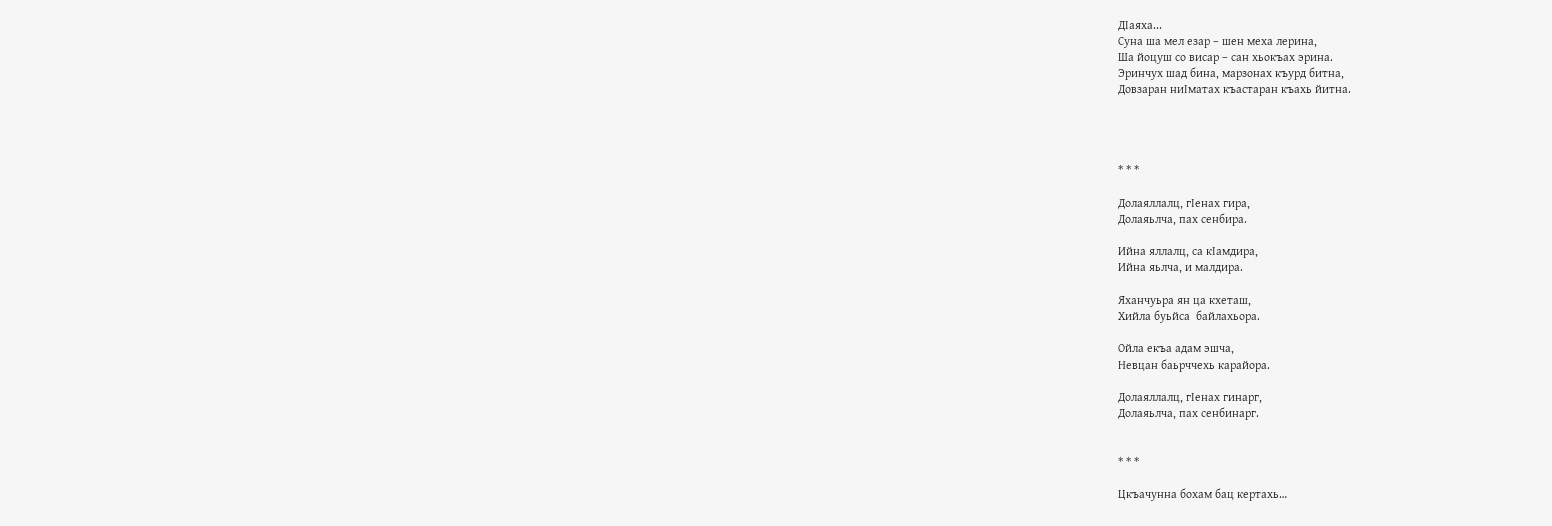ДIаяха...
Суна ша мел езар – шен меха лерина,
Ша йоцуш со висар – сан хьокъах эрина.
Эринчух шад бина, марзонах къурд битна,
Довзаран ниIматах къастаран къахь йитна.




* * *

Долаяллалц, гIенах гира,
Долаяьлча, пах сенбира.

Ийна яллалц, са кIамдира,
Ийна яьлча, и малдира.

Яханчуьра ян ца кхеташ,
Хийла буьйса  байлахьора.

Ойла екъа адам эшча,
Невцан баьрччехь карайора.

Долаяллалц, гIенах гинарг,
Долаяьлча, пах сенбинарг.


* * *

Цкъачунна бохам бац кертахь…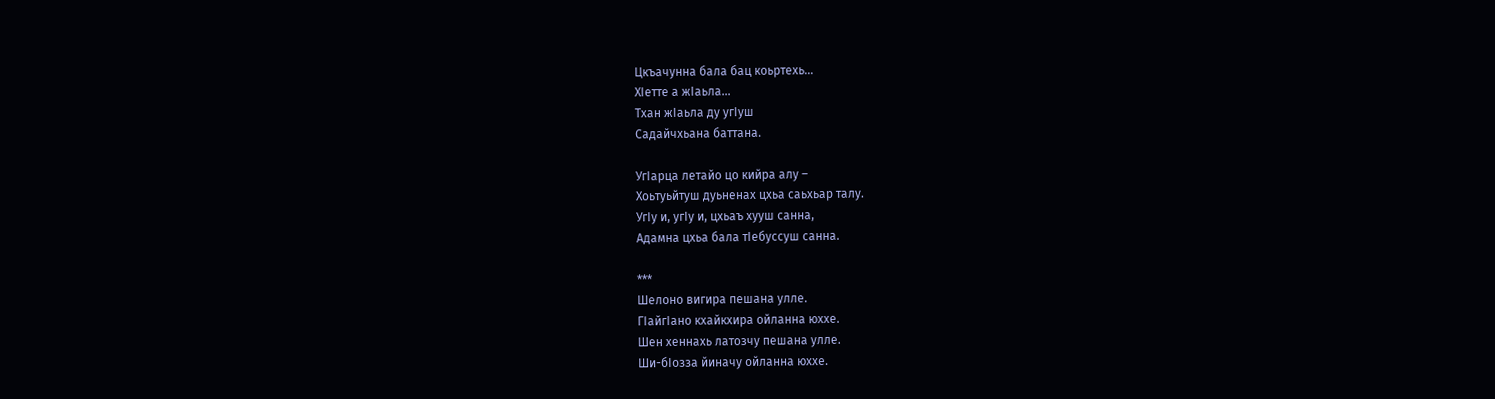Цкъачунна бала бац коьртехь…
ХIетте а жIаьла…
Тхан жIаьла ду угIуш
Садайчхьана баттана.

УгIарца летайо цо кийра алу –
Хоьтуьйтуш дуьненах цхьа саьхьар талу.
УгIу и, угIу и, цхьаъ хууш санна,
Адамна цхьа бала тIебуссуш санна.

***
Шелоно вигира пешана улле.
ГIайгIано кхайкхира ойланна юххе.
Шен хеннахь латозчу пешана улле.
Ши-бIозза йиначу ойланна юххе.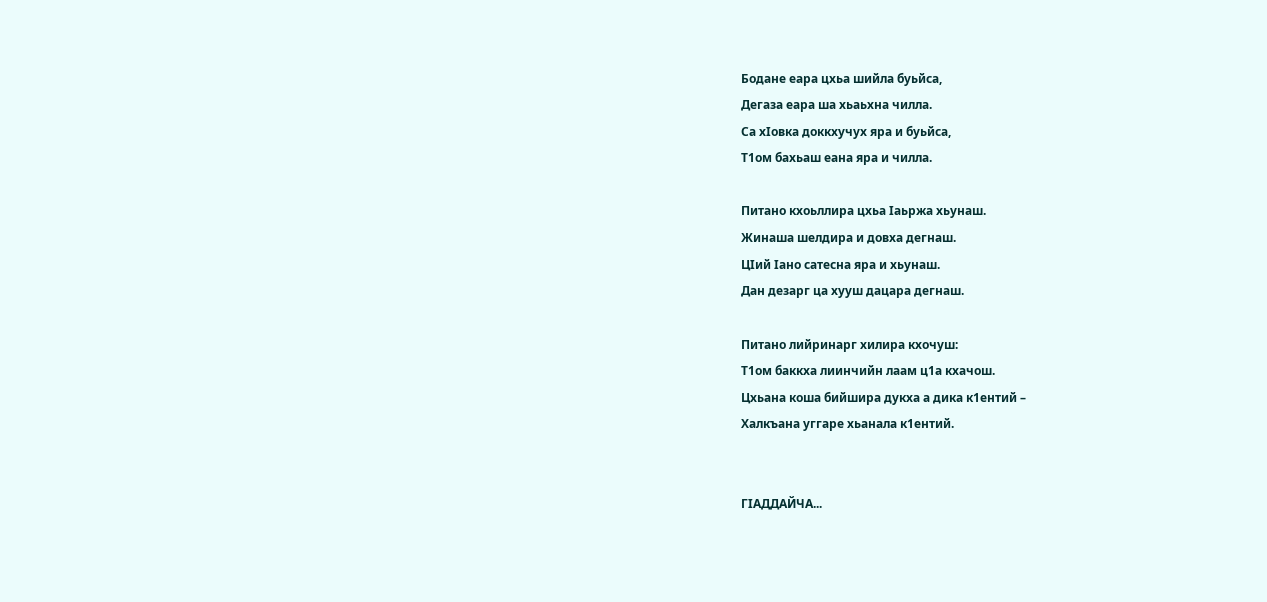Бодане еара цхьа шийла буьйса,
Дегаза еара ша хьаьхна чилла.
Са хIовка доккхучух яра и буьйса,
Т1ом бахьаш еана яра и чилла.

Питано кхоьллира цхьа Iаьржа хьунаш.
Жинаша шелдира и довха дегнаш.
ЦIий Iано сатесна яра и хьунаш.
Дан дезарг ца хууш дацара дегнаш.

Питано лийринарг хилира кхочуш:
Т1ом баккха лиинчийн лаам ц1а кхачош.
Цхьана коша бийшира дукха а дика к1ентий –
Халкъана уггаре хьанала к1ентий.


ГIАДДАЙЧА...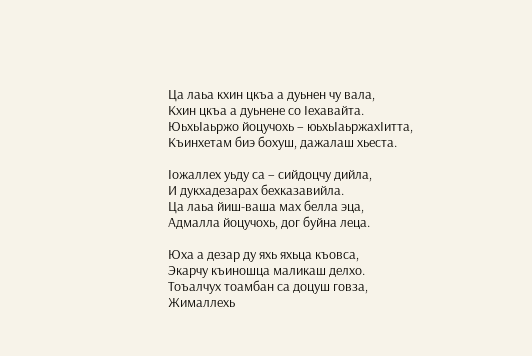Ца лаьа кхин цкъа а дуьнен чу вала,
Кхин цкъа а дуьнене со Iехавайта.
ЮьхьIаьржо йоцучохь – юьхьIаьржахIитта,
Къинхетам биэ бохуш, дажалаш хьеста.

Iожаллех уьду са – сийдоцчу дийла,
И дукхадезарах бехказавийла.
Ца лаьа йиш-ваша мах белла эца,
Адмалла йоцучохь, дог буйна леца.

Юха а дезар ду яхь яхьца къовса,
Экарчу къиношца маликаш делхо.
Тоъалчух тоамбан са доцуш говза,
Жималлехь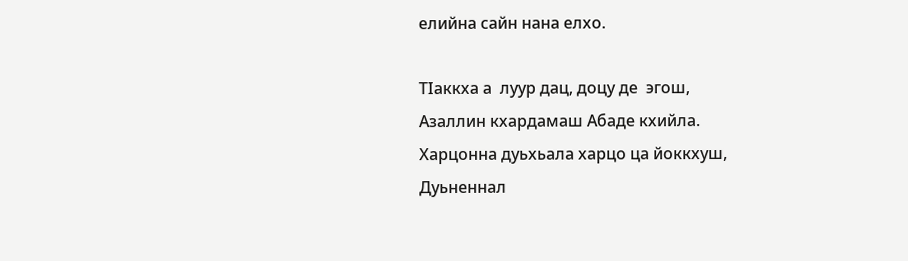елийна сайн нана елхо.

ТIаккха а  луур дац, доцу де  эгош,
Азаллин кхардамаш Абаде кхийла.
Харцонна дуьхьала харцо ца йоккхуш,
Дуьненнал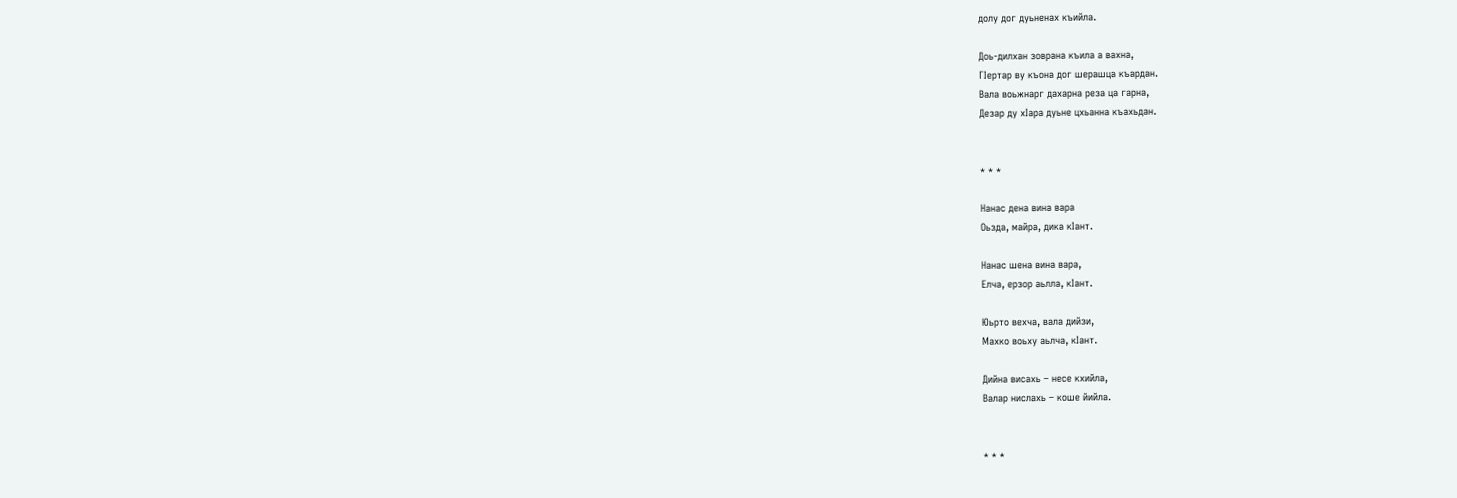долу дог дуьненах къийла.

Доь-дилхан зоврана къила а вахна,
ГIертар ву къона дог шерашца къардан.
Вала воьжнарг дахарна реза ца гарна,
Дезар ду хIара дуьне цхьанна къахьдан.


* * *

Нанас дена вина вара
Оьзда, майра, дика кIант.

Нанас шена вина вара,
Елча, ерзор аьлла, кIант.

Юьрто вехча, вала дийзи,
Махко воьху аьлча, кIант.

Дийна висахь – несе кхийла,
Валар нислахь – коше йийла.


* * *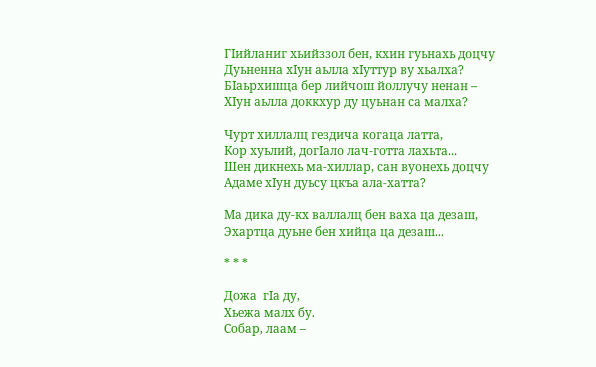ГIийланиг хьийззол бен, кхин гуьнахь доцчу
Дуьненна хIун аьлла хIуттур ву хьалха?
БIаьрхишца бер лийчош йоллучу ненан –
ХIун аьлла доккхур ду цуьнан са малха?

Чурт хиллалц гездича когаца латта,
Кор хуьлий, догIало лач-готта лахьта...
Шен дикнехь ма-хиллар, сан вуонехь доцчу
Адаме хIун дуьсу цкъа ала-хатта?

Ма дика ду-кх валлалц бен ваха ца дезаш,
Эхартца дуьне бен хийца ца дезаш...

* * *

Дожа  гIа ду,
Хьежа малх бу.
Собар, лаам –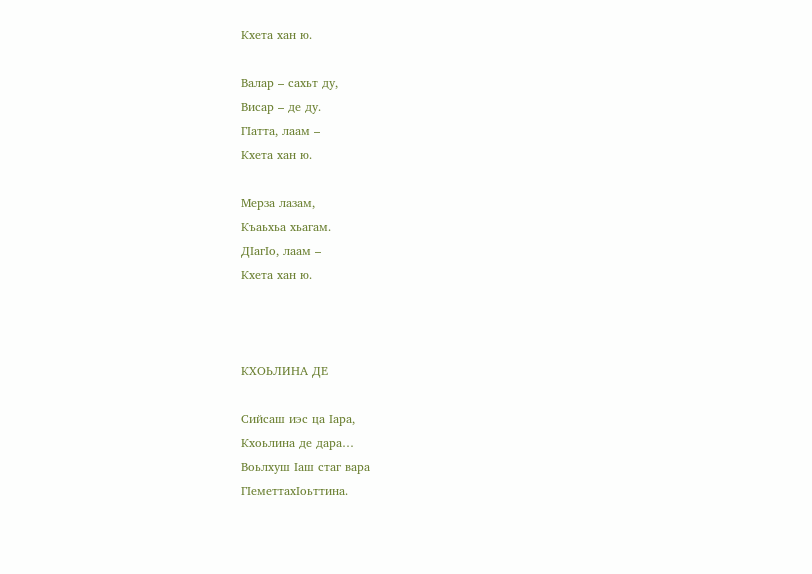Кхета хан ю.

Валар – сахьт ду,
Висар – де ду.
ГIатта, лаам –
Кхета хан ю.

Мерза лазам,
Къаьхьа хьагам.
ДIагIо, лаам –
Кхета хан ю.



КХОЬЛИНА ДЕ

Сийсаш иэс ца Iара,
Кхоьлина де дара…
Воьлхуш Iаш стаг вара
ГIеметтахIоьттина.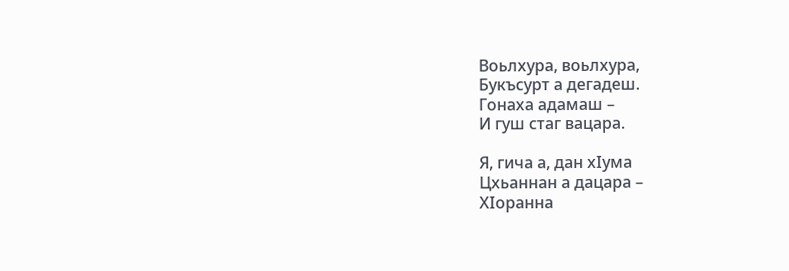Воьлхура, воьлхура,
Букъсурт а дегадеш.
Гонаха адамаш –
И гуш стаг вацара.

Я, гича а, дан хIума
Цхьаннан а дацара –
ХIоранна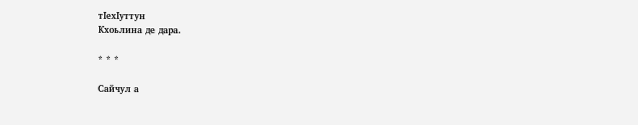тIехIуттун
Кхоьлина де дара.

* * *

Сайчул а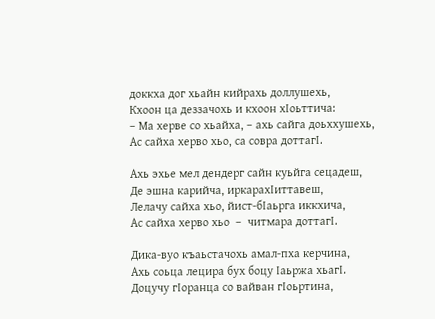доккха дог хьайн кийрахь доллушехь,
Кхоон ца деззачохь и кхоон хIоьттича:
– Ма херве со хьайха, – ахь сайга доьххушехь,
Ас сайха херво хьо, са совра доттагI.

Ахь эхье мел дендерг сайн куьйга сецадеш,
Де эшна карийча, иркарахIиттавеш,
Лелачу сайха хьо, йист-бIаьрга иккхича,
Ас сайха херво хьо  –  читмара доттагI.

Дика-вуо къаьстачохь амал-пха керчина,
Ахь соьца лецира бух боцу Iаьржа хьагI.
Доцучу гIоранца со вайван гIоьртина,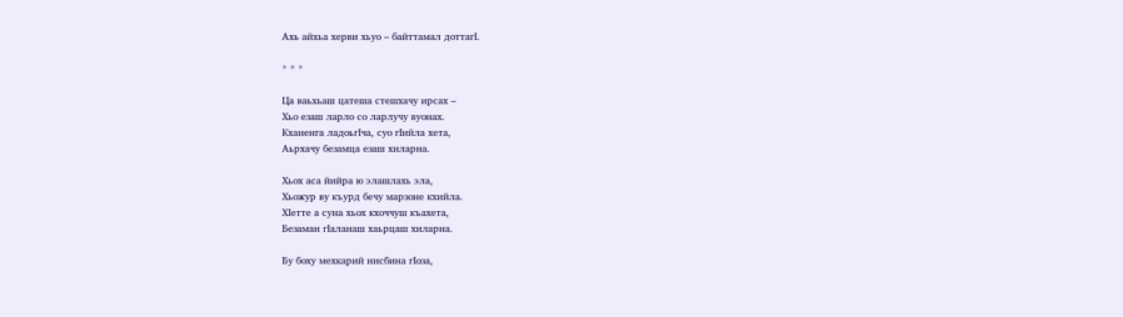Ахь айхьа херви хьуо – байттамал доттагI.

* * *

Ца ваьхьаш цатеша стешхачу ирсах –
Хьо езаш ларло со ларлучу вуонах.
Кханенга ладоьгIча, суо гIийла хета,
Аьрхачу безамца езаш хиларна.

Хьох аса йийра ю элашлахь эла,
Хьожур ву къурд бечу марзоне кхийла.
ХIетте а суна хьох кхоччуш къахета,
Безаман гIаланаш хаьрцаш хиларна.

Бу боху мехкарий нисбина гIоза,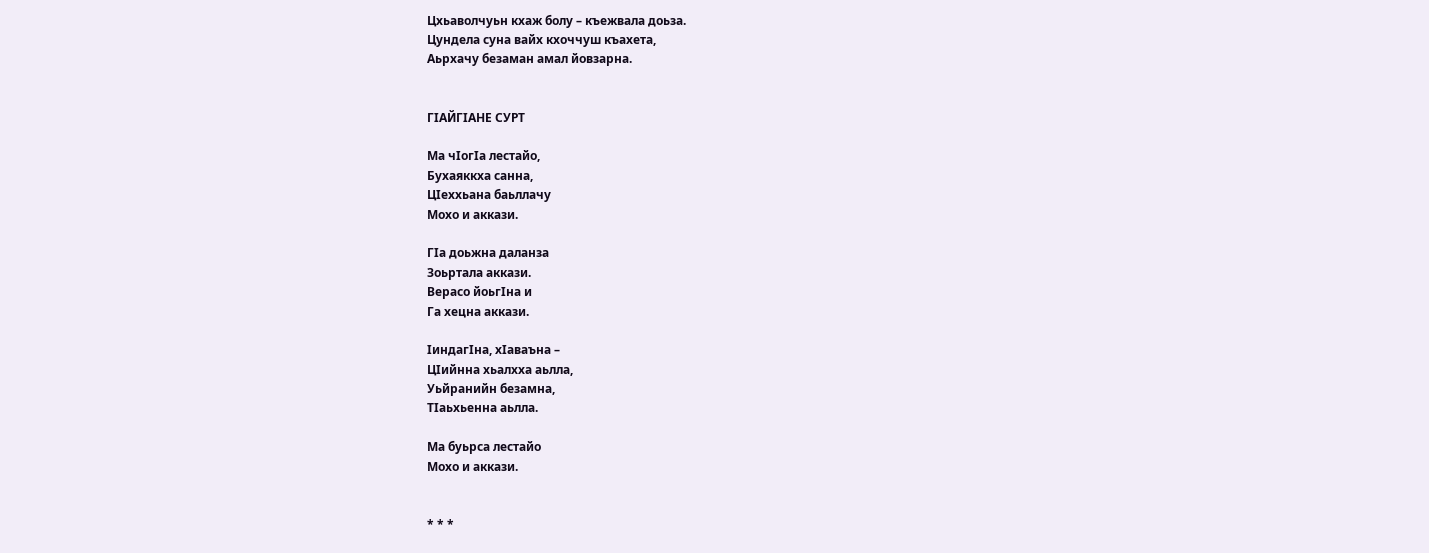Цхьаволчуьн кхаж болу – къежвала доьза.
Цундела суна вайх кхоччуш къахета,
Аьрхачу безаман амал йовзарна.


ГIАЙГIАНЕ СУРТ

Ма чIогIа лестайо,
Бухаяккха санна,
ЦIеххьана баьллачу
Мохо и аккази.

ГIа доьжна даланза
Зоьртала аккази.
Верасо йоьгIна и
Га хецна аккази.

IиндагIна, хIаваъна –
ЦIийнна хьалхха аьлла,
Уьйранийн безамна,
ТIаьхьенна аьлла.

Ма буьрса лестайо
Мохо и аккази.


* * *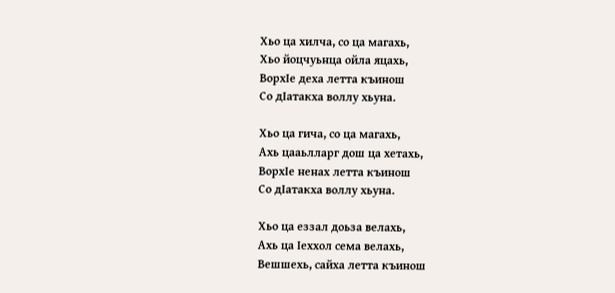Хьо ца хилча, со ца магахь,
Хьо йоцчуьнца ойла яцахь,
ВорхIе деха летта къинош
Со дIатакха воллу хьуна.

Хьо ца гича, со ца магахь,
Ахь цааьлларг дош ца хетахь,
ВорхIе ненах летта къинош
Со дIатакха воллу хьуна.

Хьо ца еззал доьза велахь,
Ахь ца Iеххол сема велахь,
Вешшехь, сайха летта къинош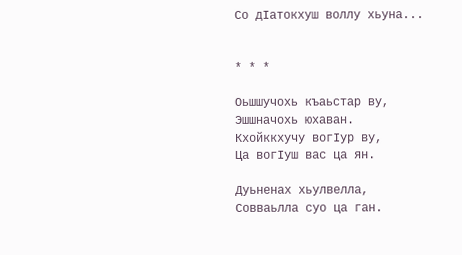Со дIатокхуш воллу хьуна...


* * *

Оьшшучохь къаьстар ву,
Эшшначохь юхаван.
Кхойккхучу вогIур ву,
Ца вогIуш вас ца ян.

Дуьненах хьулвелла,
Совваьлла суо ца ган.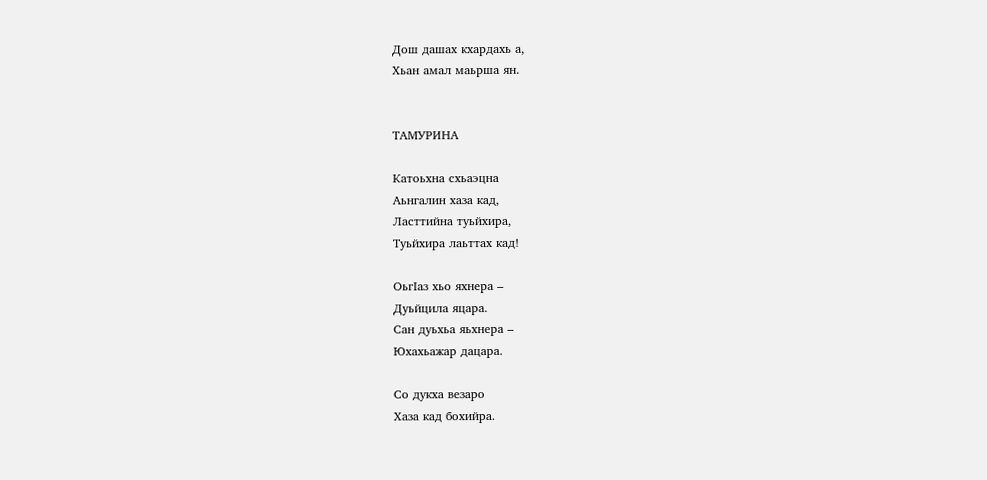Дош дашах кхардахь а,
Хьан амал маьрша ян.


ТАМУРИНА

Катоьхна схьаэцна
Аьнгалин хаза кад,
Ласттийна туьйхира,
Туьйхира лаьттах кад!

ОьгIаз хьо яхнера –
Дуьйцила яцара.
Сан дуьхьа яьхнера –
Юхахьажар дацара.

Со дукха везаро
Хаза кад бохийра.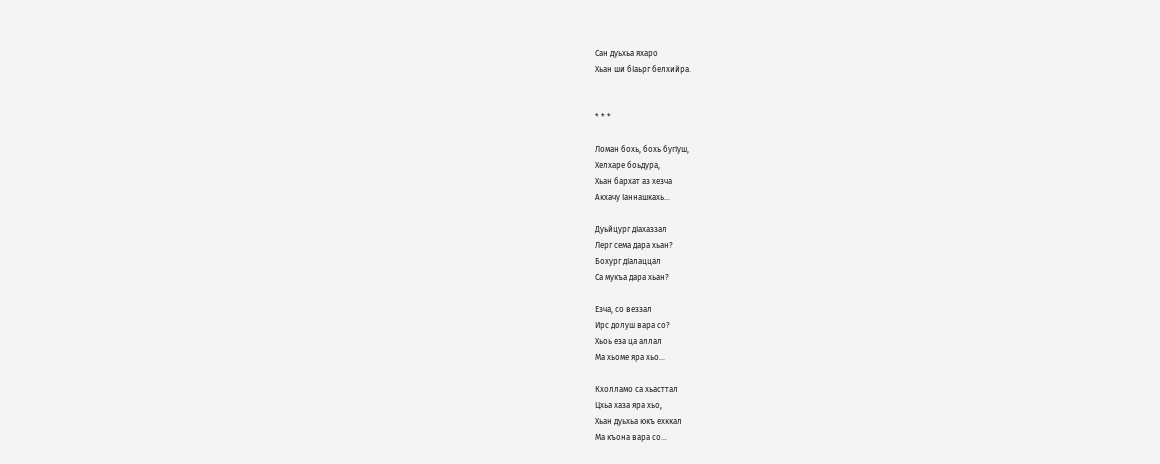Сан дуьхьа яхаро
Хьан ши бIаьрг белхийра.


* * *

Ломан бохь, бохь бугIуш,
Хелхаре боьдура,
Хьан бархат аз хезча
Акхачу Iаннашкахь…

Дуьйцург дIахаззал
Лерг сема дара хьан?
Бохург дIалаццал
Са мукъа дара хьан?

Езча, со веззал
Ирс долуш вара со?
Хьоь еза ца аллал
Ма хьоме яра хьо...

Кхолламо са хьасттал
Цхьа хаза яра хьо,
Хьан дуьхьа юкъ ехккал
Ма къона вара со...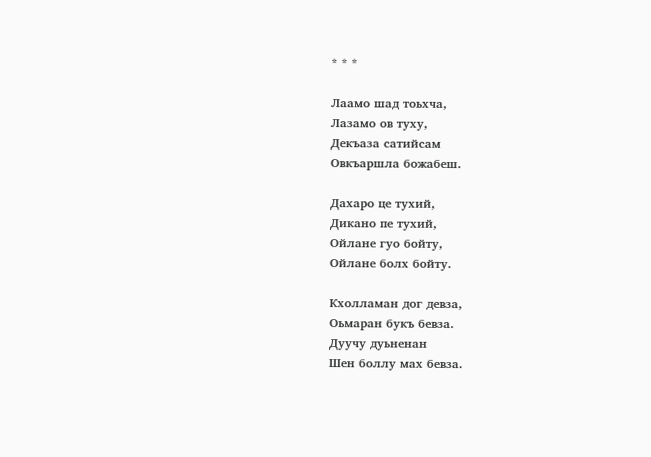* * *

Лаамо шад тоьхча,
Лазамо ов туху,
Декъаза сатийсам
Овкъаршла божабеш.

Дахаро це тухий,
Дикано пе тухий,
Ойлане гуо бойту,
Ойлане болх бойту.

Кхолламан дог девза,
Оьмаран букъ бевза.
Дуучу дуьненан
Шен боллу мах бевза.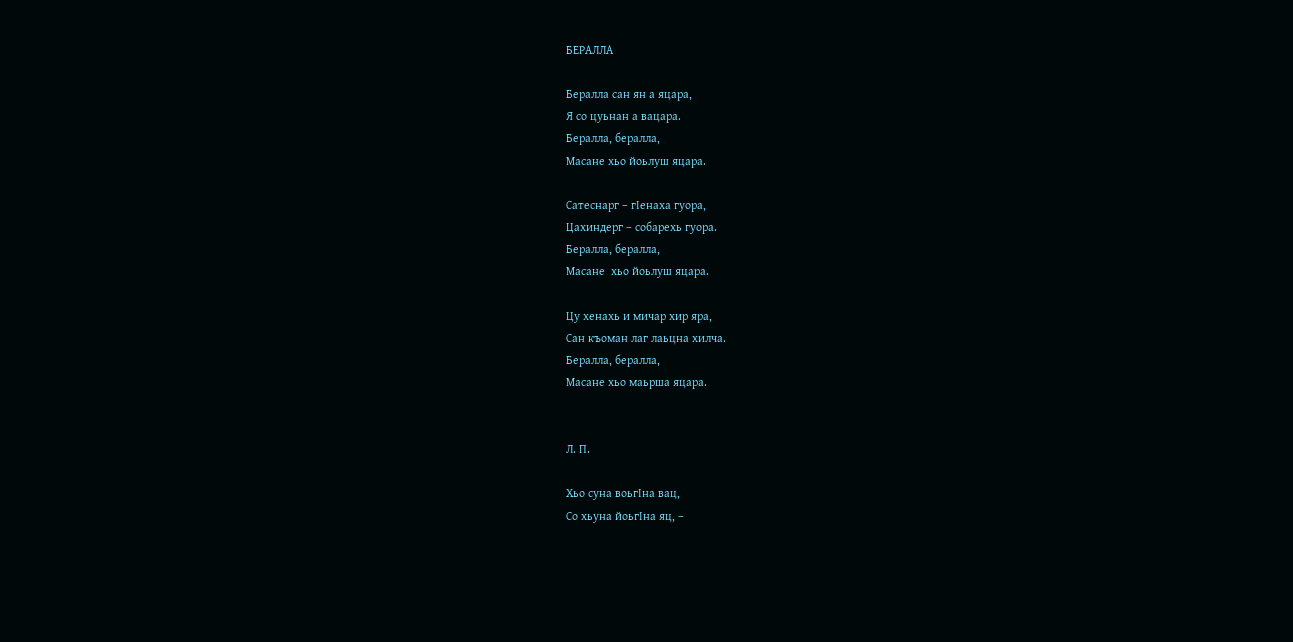БЕРАЛЛА

Бералла сан ян а яцара,
Я со цуьнан а вацара.
Бералла, бералла,
Масане хьо йоьлуш яцара.

Сатеснарг – гIенаха гуора,
Цахиндерг – собарехь гуора.
Бералла, бералла,
Масане  хьо йоьлуш яцара.

Цу хенахь и мичар хир яра,
Сан къоман лаг лаьцна хилча.
Бералла, бералла,
Масане хьо маьрша яцара.


Л. П.

Хьо суна воьгIна вац,
Со хьуна йоьгIна яц, –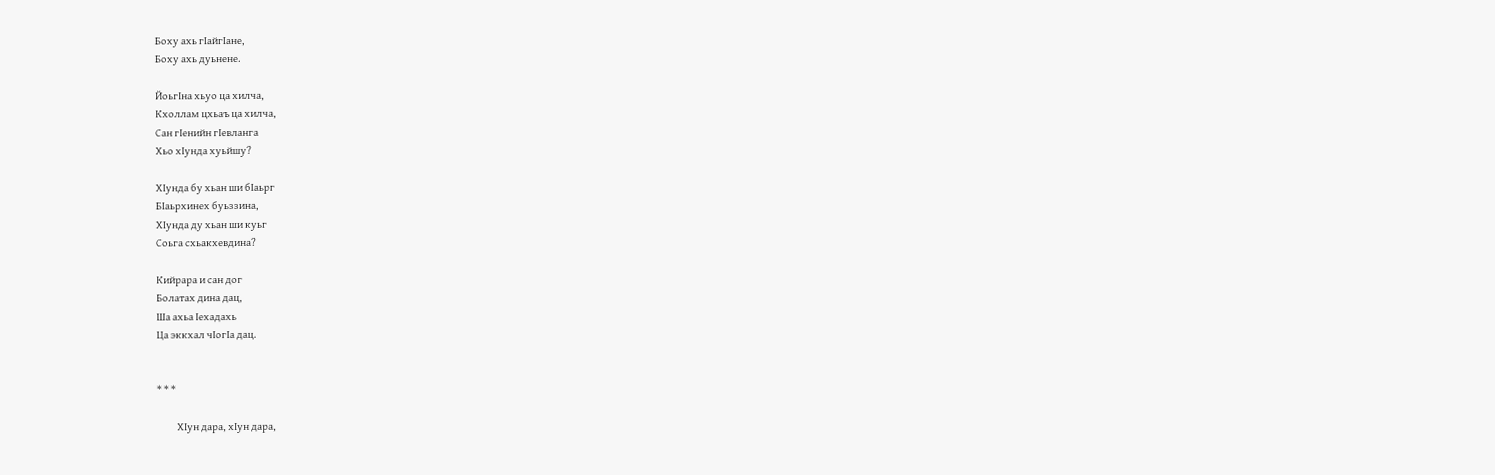Боху ахь гIайгIане,
Боху ахь дуьнене.

ЙоьгIна хьуо ца хилча,
Кхоллам цхьаъ ца хилча,
Сан гIенийн гIевланга
Хьо хIунда хуьйшу?

ХIунда бу хьан ши бIаьрг
БIаьрхинех буьззина,
ХIунда ду хьан ши куьг
Соьга схьакхевдина?

Кийрара и сан дог
Болатах дина дац,
Ша ахьа Iехадахь
Ца эккхал чIогIа дац.


* * *

          ХIун дара, хIун дара,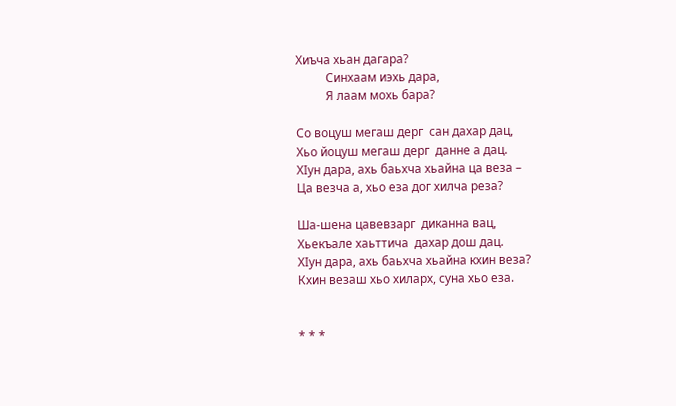Хиъча хьан дагара?
          Синхаам иэхь дара,
          Я лаам мохь бара?

Со воцуш мегаш дерг  сан дахар дац,
Хьо йоцуш мегаш дерг  данне а дац.
ХIун дара, ахь баьхча хьайна ца веза –
Ца везча а, хьо еза дог хилча реза?

Ша-шена цавевзарг  диканна вац,
Хьекъале хаьттича  дахар дош дац.
ХIун дара, ахь баьхча хьайна кхин веза?
Кхин везаш хьо хиларх, суна хьо еза.


* * *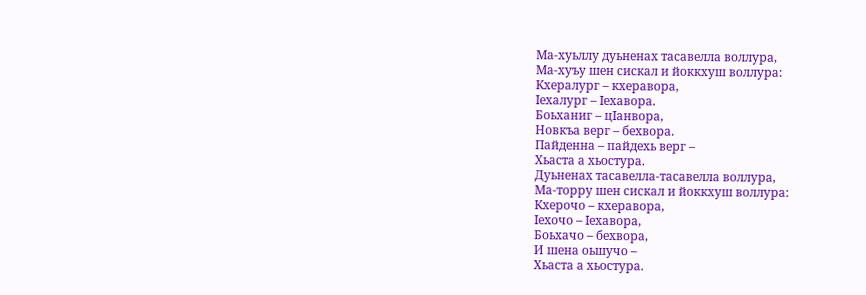Ма-хуьллу дуьненах тасавелла воллура,
Ма-хуъу шен сискал и йоккхуш воллура:
Кхералург – кхеравора,
Iехалург – Iехавора.
Боьханиг – цIанвора,
Новкъа верг – бехвора.
Пайденна – пайдехь верг –
Хьаста а хьостура.
Дуьненах тасавелла-тасавелла воллура,
Ма-торру шен сискал и йоккхуш воллура:
Кхерочо – кхеравора,
Iехочо – Iехавора,
Боьхачо – бехвора,
И шена оьшучо –
Хьаста а хьостура.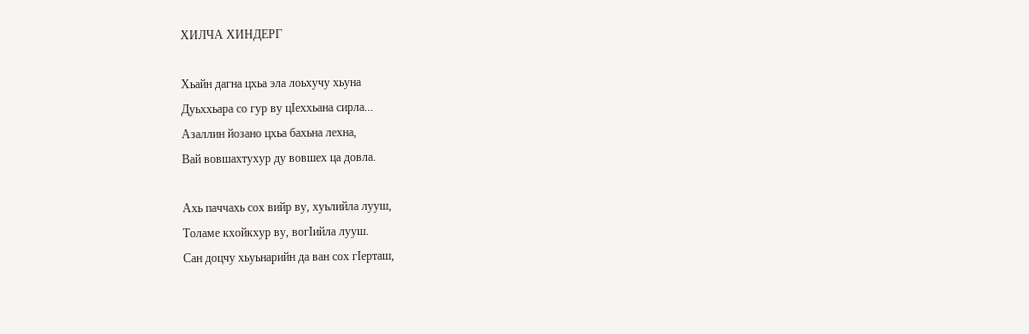ХИЛЧА ХИНДЕРГ

Хьайн дагна цхьа эла лоьхучу хьуна
Дуьххьара со гур ву цIеххьана сирла...
Азаллин йозано цхьа бахьна лехна,
Вай вовшахтухур ду вовшех ца довла.

Ахь паччахь сох вийр ву, хуьлийла лууш,
Толаме кхойкхур ву, вогIийла лууш.
Сан доцчу хьуьнарийн да ван сох гIерташ,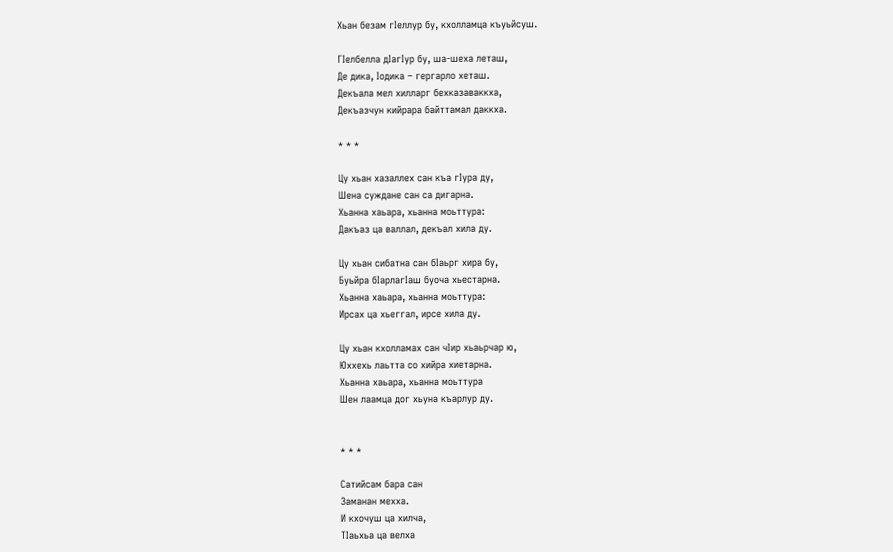Хьан безам гIеллур бу, кхолламца къуьйсуш.

ГIелбелла дIагIур бу, ша-шеха леташ,
Де дика, Iодика – гергарло хеташ.
Декъала мел хилларг бехказаваккха,
Декъазчун кийрара байттамал даккха.

* * *

Цу хьан хазаллех сан къа гIура ду,
Шена суждане сан са дигарна.
Хьанна хаьара, хьанна моьттура:
Дакъаз ца валлал, декъал хила ду.

Цу хьан сибатна сан бIаьрг хира бу,
Буьйра бIарлагIаш буоча хьестарна.
Хьанна хаьара, хьанна моьттура:
Ирсах ца хьеггал, ирсе хила ду.

Цу хьан кхолламах сан чIир хьаьрчар ю,
Юххехь лаьтта со хийра хиетарна.
Хьанна хаьара, хьанна моьттура
Шен лаамца дог хьуна къарлур ду.


* * *

Сатийсам бара сан
Заманан мехха.
И кхочуш ца хилча,
ТIаьхьа ца велха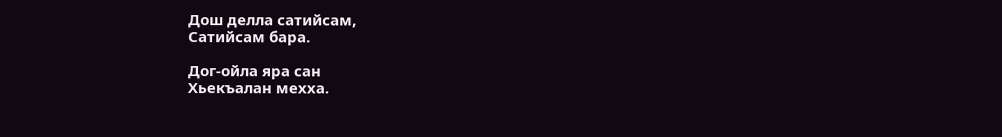Дош делла сатийсам,
Сатийсам бара.

Дог-ойла яра сан
Хьекъалан мехха.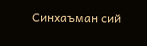Синхаъман сий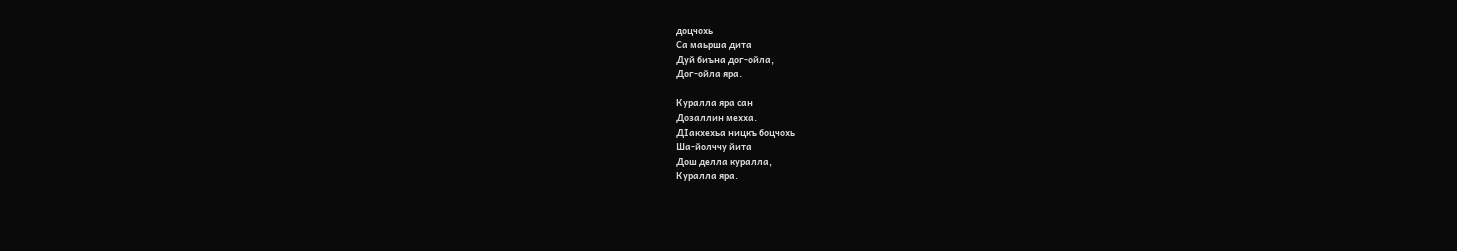доцчохь
Са маьрша дита
Дуй биъна дог-ойла,
Дог-ойла яра.

Куралла яра сан
Дозаллин мехха.
ДIакхехьа ницкъ боцчохь
Ша-йолччу йита
Дош делла куралла,
Куралла яра.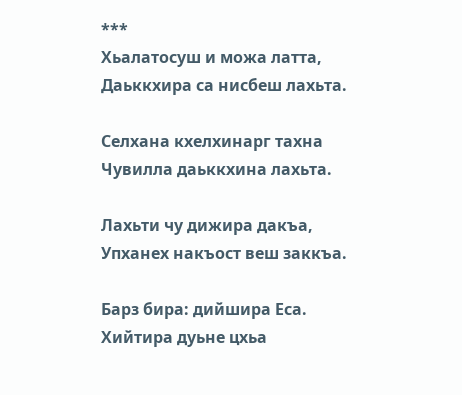***
Хьалатосуш и можа латта,
Даьккхира са нисбеш лахьта.

Селхана кхелхинарг тахна
Чувилла даьккхина лахьта.

Лахьти чу дижира дакъа,
Упханех накъост веш заккъа.

Барз бира: дийшира Еса.
Хийтира дуьне цхьа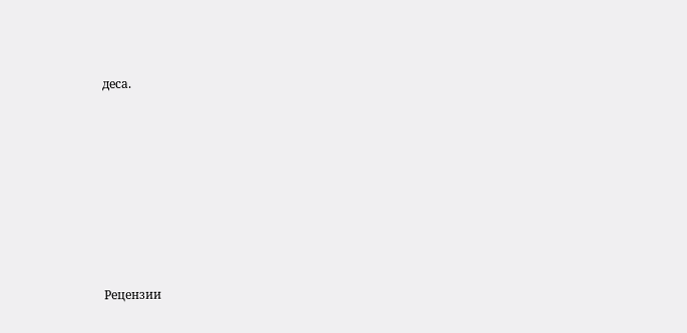деса.









Рецензии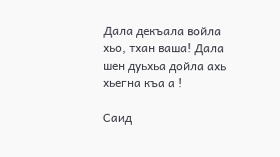Дала декъала войла хьо, тхан ваша! Дала шен дуьхьа дойла ахь хьегна къа а !

Саид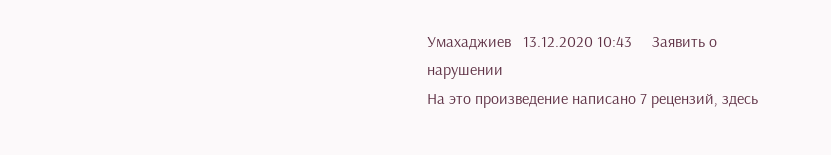Умахаджиев   13.12.2020 10:43     Заявить о нарушении
На это произведение написано 7 рецензий, здесь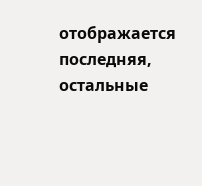отображается последняя, остальные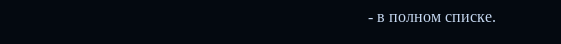- в полном списке.